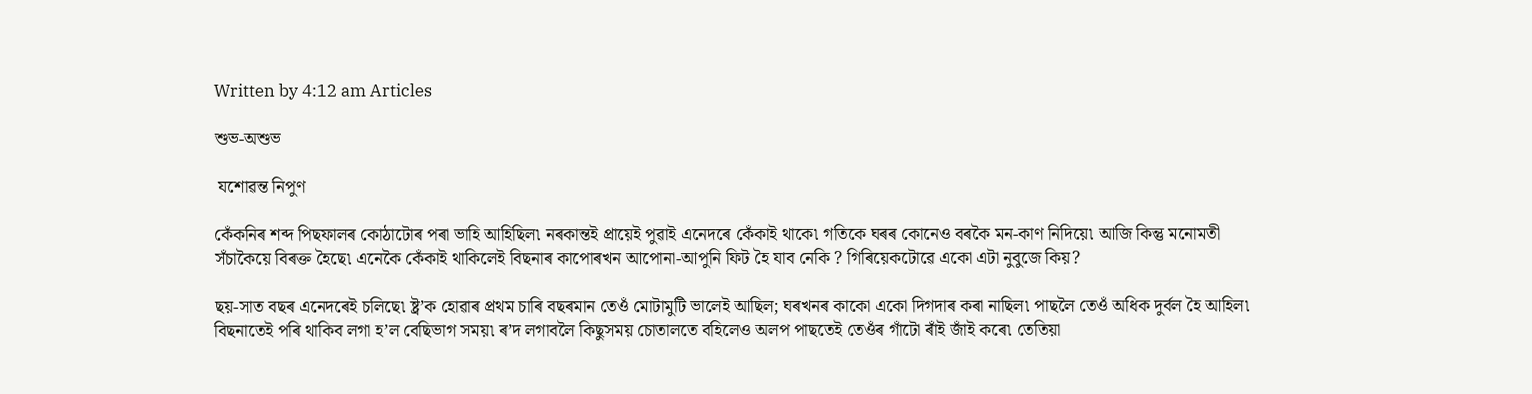Written by 4:12 am Articles

শুভ-অশুভ

 যশোৱন্ত নিপুণ

কেঁকনিৰ শব্দ পিছফালৰ কোঠাটোৰ পৰা ভাহি আহিছিল৷ নৰকান্তই প্ৰায়েই পুৱাই এনেদৰে কেঁকাই থাকে৷ গতিকে ঘৰৰ কোনেও বৰকৈ মন-কাণ নিদিয়ে৷ আজি কিন্তু মনোমতী সঁচাকৈয়ে বিৰক্ত হৈছে৷ এনেকৈ কেঁকাই থাকিলেই বিছনাৰ কাপোৰখন আপোনা-আপুনি ফিট হৈ যাব নেকি ? গিৰিয়েকটোৱে একো এটা নুবুজে কিয়?

ছয়-সাত বছৰ এনেদৰেই চলিছে৷ ষ্ট্ৰ’ক হোৱাৰ প্ৰথম চাৰি বছৰমান তেওঁ মোটামুটি ভালেই আছিল; ঘৰখনৰ কাকো একো দিগদাৰ কৰা নাছিল৷ পাছলৈ তেওঁ অধিক দুৰ্বল হৈ আহিল৷ বিছনাতেই পৰি থাকিব লগা হ’ল বেছিভাগ সময়৷ ৰ’দ লগাবলৈ কিছুসময় চোতালতে বহিলেও অলপ পাছতেই তেওঁৰ গাঁটো ৰাঁই জাঁই কৰে৷ তেতিয়া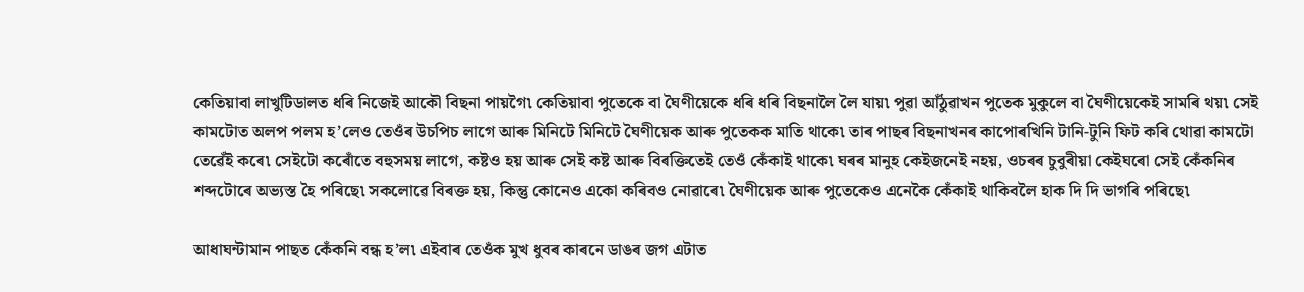কেতিয়াবা লাখুটিডালত ধৰি নিজেই আকৌ বিছনা পায়গৈ৷ কেতিয়াবা পুতেকে বা ঘৈণীয়েকে ধৰি ধৰি বিছনালৈ লৈ যায়৷ পুৱা আঁঠুৱাখন পুতেক মুকুলে বা ঘৈণীয়েকেই সামৰি থয়৷ সেই কামটোত অলপ পলম হ’লেও তেওঁৰ উচপিচ লাগে আৰু মিনিটে মিনিটে ঘৈণীয়েক আৰু পুতেকক মাতি থাকে৷ তাৰ পাছৰ বিছনাখনৰ কাপোৰখিনি টানি-টুনি ফিট কৰি থোৱা কামটো তেৱেঁই কৰে৷ সেইটো কৰোঁতে বহুসময় লাগে, কষ্টও হয় আৰু সেই কষ্ট আৰু বিৰক্তিতেই তেওঁ কেঁকাই থাকে৷ ঘৰৰ মানুহ কেইজনেই নহয়, ওচৰৰ চুবুৰীয়া কেইঘৰো সেই কেঁকনিৰ শব্দটোৰে অভ্যস্ত হৈ পৰিছে৷ সকলোৱে বিৰক্ত হয়, কিন্তু কোনেও একো কৰিবও নোৱাৰে৷ ঘৈণীয়েক আৰু পুতেকেও এনেকৈ কেঁকাই থাকিবলৈ হাক দি দি ভাগৰি পৰিছে৷

আধাঘন্টামান পাছত কেঁকনি বন্ধ হ’ল৷ এইবাৰ তেওঁক মুখ ধুবৰ কাৰনে ডাঙৰ জগ এটাত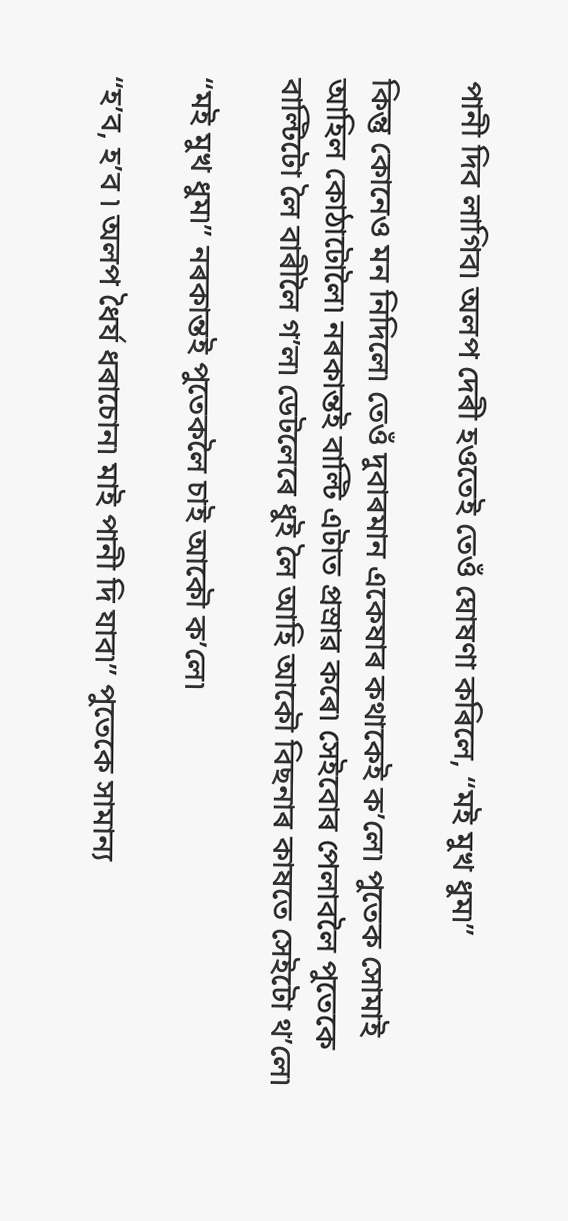পানী দিব লাগিব৷ অলপ দেৰী হওতেই তেওঁ ঘোষণা কৰিলে, “মই মুখ ধুম৷”

কিন্তু কোনেও মন নিদিলে৷ তেওঁ দুবাৰমান একেষাৰ কথাকেই ক’লে৷ পুতেক সোমাই আহিল কোঠাটোলৈ৷ নৰকান্তই বাল্টি এটাত প্ৰস্ৰাৱ কৰে৷ সেইবোৰ পেলাবলৈ পুতেকে বাল্টিটো লৈ বাৰীলৈ গ’ল৷ ডেটলেৰে ধুই লৈ আহি আকৌ বিছনাৰ কাষতে সেইটো থ’লে৷

“মই মুখ ধুম৷” নৰকান্তই পুতেকলৈ চাই আকৌ ক’লে৷

“হ’ব, হ’ব ৷ অলপ ধৈৰ্য ধৰাচোন৷ মাই পানী দি যাব৷” পুতেকে সামান্য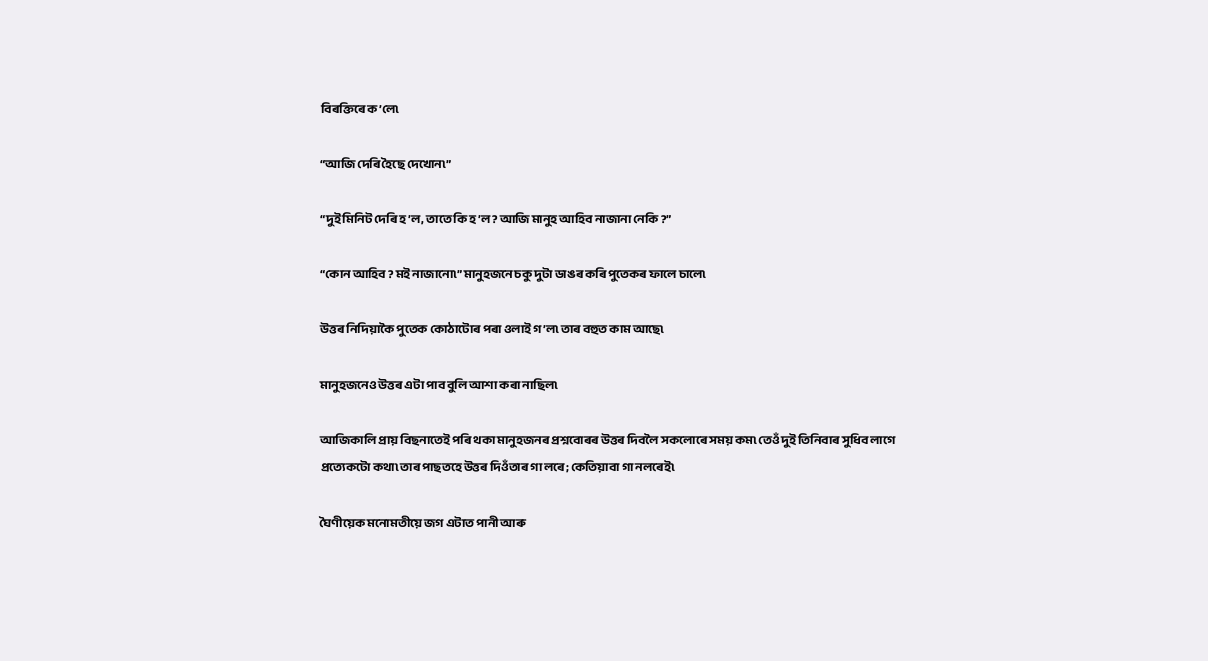বিৰক্তিৰে ক’লে৷

“আজি দেৰি হৈছে দেখোন৷”

“দুই মিনিট দেৰি হ’ল, তাতে কি হ’ল ? আজি মানুহ আহিব নাজানা নেকি ?”

“কোন আহিব ? মই নাজানো৷” মানুহজনে চকু দুটা ডাঙৰ কৰি পুতেকৰ ফালে চালে৷

উত্তৰ নিদিয়াকৈ পুতেক কোঠাটোৰ পৰা ওলাই গ’ল৷ তাৰ বহুত কাম আছে৷

মানুহজনেও উত্তৰ এটা পাব বুলি আশা কৰা নাছিল৷

আজিকালি প্ৰায় বিছনাতেই পৰি থকা মানুহজনৰ প্ৰশ্নবোৰৰ উত্তৰ দিবলৈ সকলোৰে সময় কম৷ তেওঁ দুই তিনিবাৰ সুধিব লাগে প্ৰত্যেকটো কথা৷ তাৰ পাছতহে উত্তৰ দিওঁতাৰ গা লৰে; কেতিয়াবা গা নলৰেই৷

ঘৈণীয়েক মনোমতীয়ে জগ এটাত পানী আৰু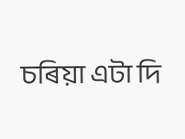চৰিয়া এটা দি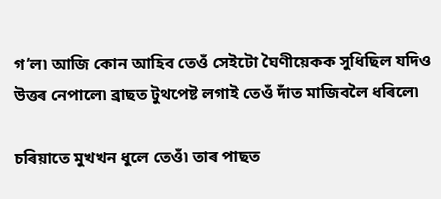গ’ল৷ আজি কোন আহিব তেওঁ সেইটো ঘৈণীয়েকক সুধিছিল যদিও উত্তৰ নেপালে৷ ব্ৰাছত টুথপেষ্ট লগাই তেওঁ দাঁত মাজিবলৈ ধৰিলে৷

চৰিয়াতে মুখখন ধুলে তেওঁ৷ তাৰ পাছত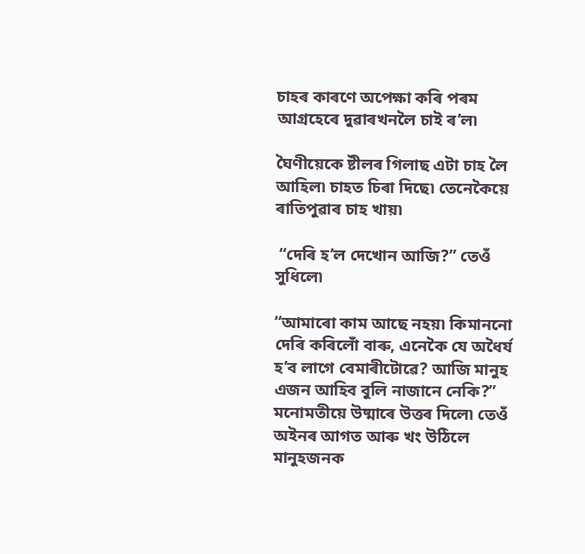চাহৰ কাৰণে অপেক্ষা কৰি পৰম আগ্ৰহেৰে দুৱাৰখনলৈ চাই ৰ’ল৷

ঘৈণীয়েকে ষ্টীলৰ গিলাছ এটা চাহ লৈ আহিল৷ চাহত চিৰা দিছে৷ তেনেকৈয়ে ৰাতিপুৱাৰ চাহ খায়৷

 “দেৰি হ’ল দেখোন আজি?” তেওঁ সুধিলে৷

“আমাৰো কাম আছে নহয়৷ কিমাননো দেৰি কৰিলোঁ বাৰু, এনেকৈ যে অধৈৰ্য হ’ব লাগে বেমাৰীটোৱে? আজি মানুহ এজন আহিব বুলি নাজানে নেকি?” মনোমতীয়ে উষ্মাৰে উত্তৰ দিলে৷ তেওঁ অইনৰ আগত আৰু খং উঠিলে মানুহজনক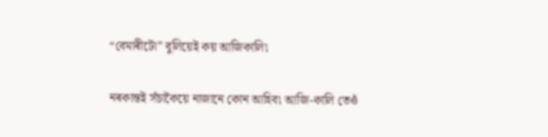“বেমাৰীটো” বুলিয়েই কয় আজিকালি৷

নৰকান্তই সঁচাকৈয়ে নাজানে কোন আহিব৷ আজি-কালি তেওঁ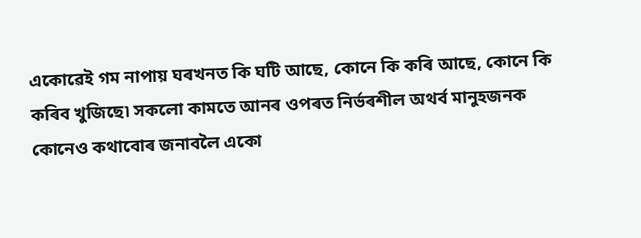একোৱেই গম নাপায় ঘৰখনত কি ঘটি আছে, কোনে কি কৰি আছে, কোনে কি কৰিব খুজিছে৷ সকলো কামতে আনৰ ওপৰত নিৰ্ভৰশীল অথৰ্ব মানুহজনক কোনেও কথাবোৰ জনাবলৈ একো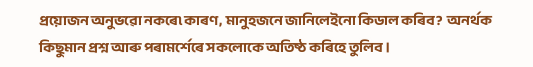প্ৰয়োজন অনুভৱো নকৰে৷ কাৰণ, মানুহজনে জানিলেইনো কিডাল কৰিব?  অনৰ্থক কিছুমান প্ৰশ্ন আৰু পৰামৰ্শেৰে সকলোকে অতিষ্ঠ কৰিহে তুলিব।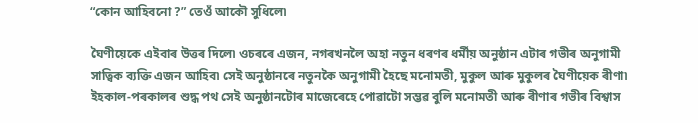“কোন আহিবনো ?” তেওঁ আকৌ সুধিলে৷

ঘৈণীয়েকে এইবাৰ উত্তৰ দিলে৷ ওচৰৰে এজন, নগৰখনলৈ অহা নতুন ধৰণৰ ধৰ্মীয় অনুষ্ঠান এটাৰ গভীৰ অনুগামী সাত্বিক ব্যক্তি এজন আহিব৷ সেই অনুষ্ঠানৰে নতুনকৈ অনুগামী হৈছে মনোমতী, মুকুল আৰু মুকুলৰ ঘৈণীয়েক ৰীণা৷ ইহকাল-পৰকালৰ শুদ্ধ পথ সেই অনুষ্ঠানটোৰ মাজেৰেহে পোৱাটো সম্ভৱ বুলি মনোমতী আৰু ৰীণাৰ গভীৰ বিশ্বাস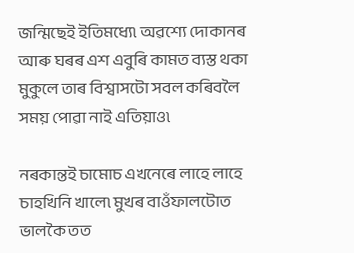জন্মিছেই ইতিমধ্যে৷ অৱশ্যে দোকানৰ আৰু ঘৰৰ এশ এবুৰি কামত ব্যস্ত থকা  মুকুলে তাৰ বিশ্বাসটো সবল কৰিবলৈ সময় পোৱা নাই এতিয়াও৷

নৰকান্তই চামোচ এখনেৰে লাহে লাহে চাহখিনি খালে৷ মুখৰ বাওঁফালটোত ভালকৈ তত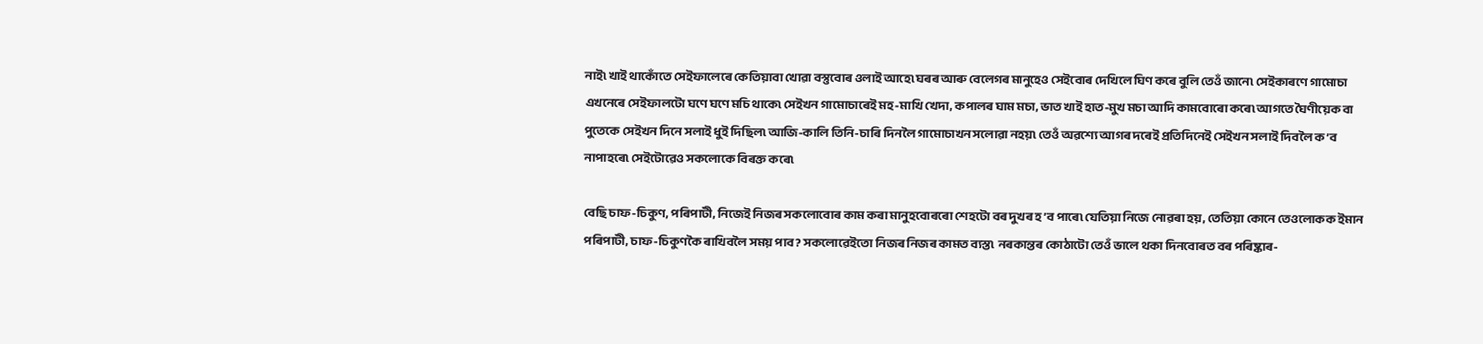নাই৷ খাই থাকোঁতে সেইফালেৰে কেতিয়াবা খোৱা বস্তুবোৰ ওলাই আহে৷ ঘৰৰ আৰু বেলেগৰ মানুহেও সেইবোৰ দেখিলে ঘিণ কৰে বুলি তেওঁ জানে৷ সেইকাৰণে গামোচা এখনেৰে সেইফালটো ঘণে ঘণে মচি থাকে৷ সেইখন গামোচাৰেই মহ-মাখি খেদা, কপালৰ ঘাম মচা, ভাত খাই হাত-মুখ মচা আদি কামবোৰো কৰে৷ আগতে ঘৈণীয়েক বা পুতেকে সেইখন দিনে সলাই ধুই দিছিল৷ আজি-কালি তিনি-চাৰি দিনলৈ গামোচাখন সলোৱা নহয়৷ তেওঁ অৱশ্যে আগৰ দৰেই প্ৰতিদিনেই সেইখন সলাই দিবলৈ ক’ব নাপাহৰে৷ সেইটোৱেও সকলোকে বিৰক্ত কৰে৷

বেছি চাফ-চিকুণ, পৰিপাটী, নিজেই নিজৰ সকলোবোৰ কাম কৰা মানুহবোৰৰো শেহটো বৰ দুখৰ হ’ব পাৰে৷ যেতিয়া নিজে নোৱৰা হয়, তেতিয়া কোনে তেওলোকক ইমান পৰিপাটী, চাফ-চিকুণকৈ ৰাখিবলৈ সময় পাব? সকলোৱেইতো নিজৰ নিজৰ কামত ব্যস্ত৷  নৰকান্তৰ কোঠাটো তেওঁ ভালে থকা দিনবোৰত বৰ পৰিষ্কাৰ-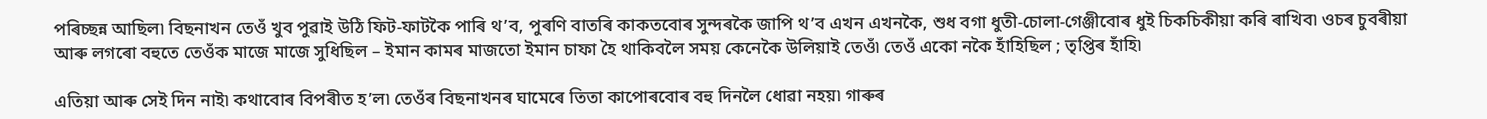পৰিচ্ছন্ন আছিল৷ বিছনাখন তেওঁ খুব পুৱাই উঠি ফিট-ফাটকৈ পাৰি থ’ব, পুৰণি বাতৰি কাকতবোৰ সুন্দৰকৈ জাপি থ’ব এখন এখনকৈ, শুধ বগা ধুতী-চোলা-গেঞ্জীবোৰ ধুই চিকচিকীয়া কৰি ৰাখিব৷ ওচৰ চুবৰীয়া আৰু লগৰো বহুতে তেওঁক মাজে মাজে সুধিছিল – ইমান কামৰ মাজতো ইমান চাফা হৈ থাকিবলৈ সময় কেনেকৈ উলিয়াই তেওঁ৷ তেওঁ একো নকৈ হাঁহিছিল ; তৃপ্তিৰ হাঁহি৷

এতিয়া আৰু সেই দিন নাই৷ কথাবোৰ বিপৰীত হ’ল৷ তেওঁৰ বিছনাখনৰ ঘামেৰে তিতা কাপোৰবোৰ বহু দিনলৈ ধোৱা নহয়৷ গাৰুৰ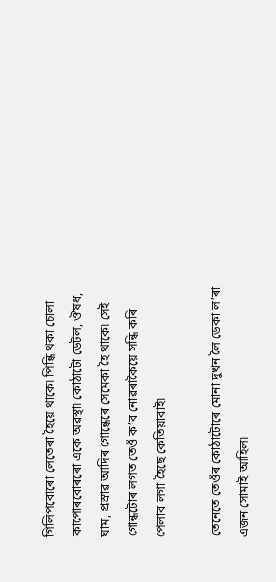গিলিপবোৰো লেতেৰা হৈয়ে থাকে৷ পিন্ধি থকা চোলা কাপোৰবোৰৰো একে অৱস্থা৷ কোঠাটো ডেটল, ঔষধ, ঘাম, প্ৰস্ৰাৱ আদিৰ গোন্ধেৰে সেমেকা হৈ থাকে৷ সেই গোন্ধটোৰ লগত তেওঁ ক’ব নোৱৰাকৈয়ে সন্ধি কৰি পেলাব লগা হৈছে কেতিয়াবাই৷

তেনেতে তেওঁৰ কোঠাটোৰে মোনা দুখন লৈ ডেকা ল’ৰা এজন সোমাই আহিল৷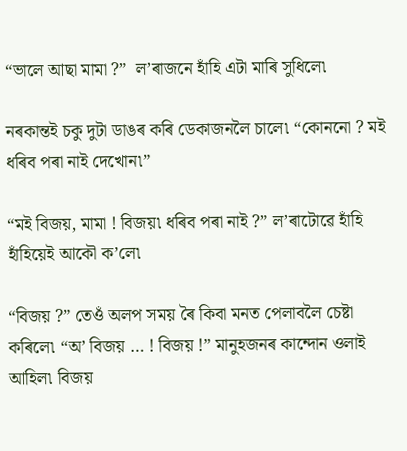“ভালে আছা মামা ?”  ল’ৰাজনে হাঁহি এটা মাৰি সুধিলে৷

নৰকান্তই চকু দুটা ডাঙৰ কৰি ডেকাজনলৈ চালে৷ “কোননো ? মই ধৰিব পৰা নাই দেখোন৷”

“মই বিজয়, মামা ! বিজয়৷ ধৰিব পৰা নাই ?” ল’ৰাটোৱে হাঁহি হাঁহিয়েই আকৌ ক’লে৷

“বিজয় ?” তেওঁ অলপ সময় ৰৈ কিবা মনত পেলাবলৈ চেষ্টা কৰিলে৷ “অ’ বিজয় … ! বিজয় !” মানুহজনৰ কান্দোন ওলাই আহিল৷ বিজয়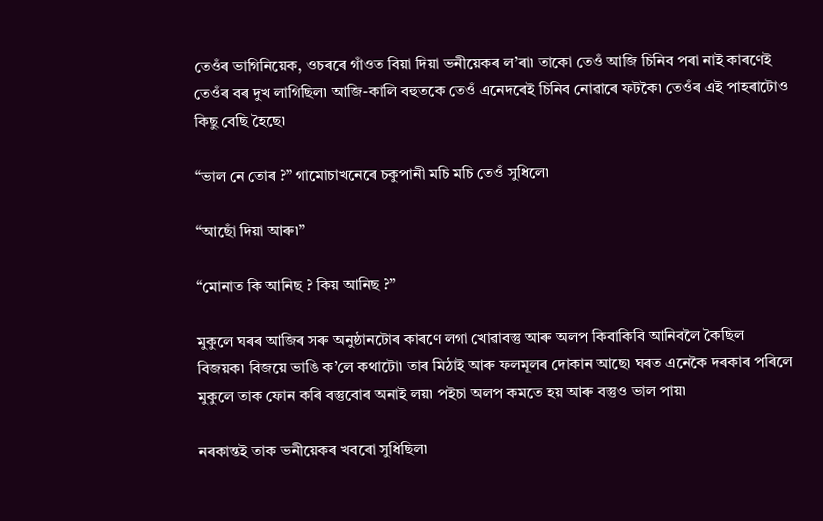তেওঁৰ ভাগিনিয়েক, ওচৰৰে গাঁওত বিয়া দিয়া ভনীয়েকৰ ল’ৰা৷ তাকো তেওঁ আজি চিনিব পৰা নাই কাৰণেই তেওঁৰ বৰ দুখ লাগিছিল৷ আজি-কালি বহুতকে তেওঁ এনেদৰেই চিনিব নোৱাৰে ফটকৈ৷ তেওঁৰ এই পাহৰাটোও কিছু বেছি হৈছে৷

“ভাল নে তোৰ ?” গামোচাখনেৰে চকুপানী মচি মচি তেওঁ সুধিলে৷

“আছোঁ দিয়া আৰু৷”

“মোনাত কি আনিছ ? কিয় আনিছ ?”

মুকুলে ঘৰৰ আজিৰ সৰু অনুষ্ঠানটোৰ কাৰণে লগা খোৱাবস্তু আৰু অলপ কিবাকিবি আনিবলৈ কৈছিল বিজয়ক৷ বিজয়ে ভাঙি ক’লে কথাটো৷ তাৰ মিঠাই আৰু ফলমূলৰ দোকান আছে৷ ঘৰত এনেকৈ দৰকাৰ পৰিলে মুকুলে তাক ফোন কৰি বস্তুবোৰ অনাই লয়৷ পইচা অলপ কমতে হয় আৰু বস্তুও ভাল পায়৷

নৰকান্তই তাক ভনীয়েকৰ খবৰো সুধিছিল৷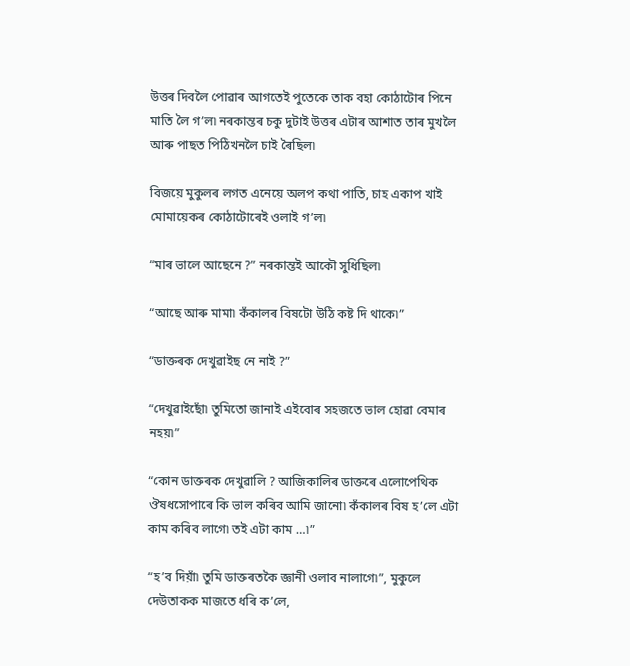উত্তৰ দিবলৈ পোৱাৰ আগতেই পুতেকে তাক বহা কোঠাটোৰ পিনে মাতি লৈ গ’ল৷ নৰকান্তৰ চকু দুটাই উত্তৰ এটাৰ আশাত তাৰ মুখলৈ আৰু পাছত পিঠিখনলৈ চাই ৰৈছিল৷

বিজয়ে মুকুলৰ লগত এনেয়ে অলপ কথা পাতি, চাহ একাপ খাই মোমায়েকৰ কোঠাটোৰেই ওলাই গ’ল৷

“মাৰ ভালে আছেনে ?” নৰকান্তই আকৌ সুধিছিল৷

“আছে আৰু মামা৷ কঁকালৰ বিষটো উঠি কষ্ট দি থাকে৷”

“ডাক্তৰক দেখুৱাইছ নে নাই ?”

“দেখুৱাইছোঁ৷ তুমিতো জানাই এইবোৰ সহজতে ভাল হোৱা বেমাৰ নহয়৷”

“কোন ডাক্তৰক দেখুৱালি ? আজিকালিৰ ডাক্তৰে এলোপেথিক ঔষধসোপাৰে কি ভাল কৰিব আমি জানো৷ কঁকালৰ বিষ হ’লে এটা কাম কৰিব লাগে৷ তই এটা কাম …৷”

“হ’ব দিয়াঁ৷ তুমি ডাক্তৰতকৈ জ্ঞানী ওলাব নালাগে৷”, মুকুলে দেউতাকক মাজতে ধৰি ক’লে,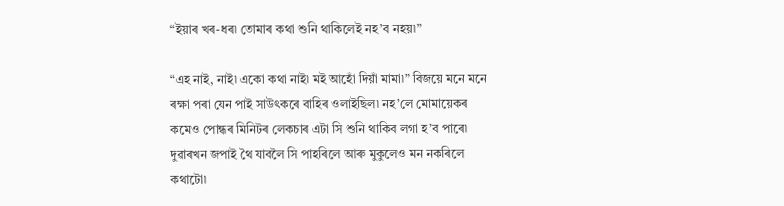“ইয়াৰ খৰ-ধৰ৷ তোমাৰ কথা শুনি থাকিলেই নহ’ব নহয়৷”

“এহ নাই, নাই৷ একো কথা নাই৷ মই আহোঁ দিয়াঁ মামা৷” বিজয়ে মনে মনে ৰক্ষা পৰা যেন পাই সাউৎকৰে বাহিৰ ওলাইছিল৷ নহ’লে মোমায়েকৰ কমেও পোন্ধৰ মিনিটৰ লেকচাৰ এটা সি শুনি থাকিব লগা হ’ব পাৰে৷ দুৱাৰখন জপাই থৈ যাবলৈ সি পাহৰিলে আৰু মুকুলেও মন নকৰিলে কথাটো৷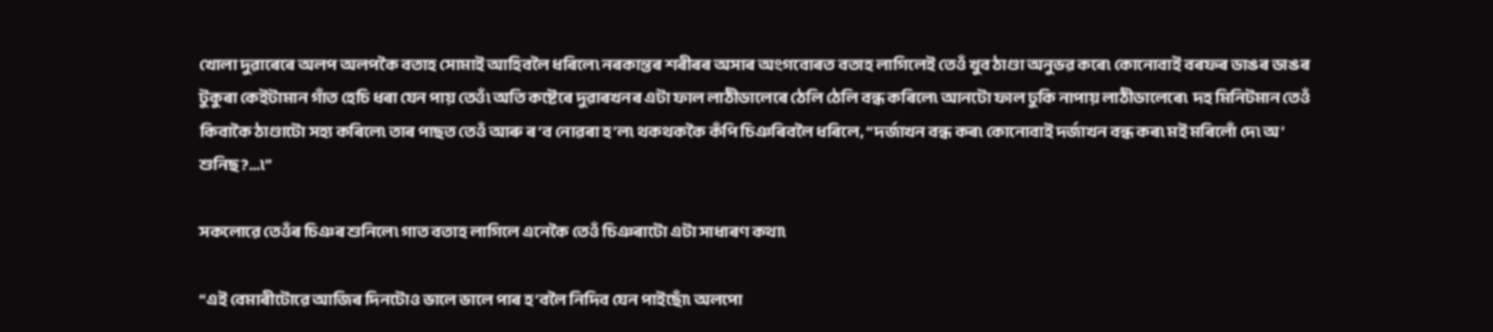খোলা দুৱাৰেৰে অলপ অলপকৈ বতাহ সোমাই আহিবলৈ ধৰিলে৷ নৰকান্তৰ শৰীৰৰ অসাৰ অংগবোৰত বতাহ লাগিলেই তেওঁ খুব ঠাণ্ডা অনুভৱ কৰে৷ কোনোবাই বৰফৰ ডাঙৰ ডাঙৰ টুকুৰা কেইটামান গাঁত হেচি ধৰা যেন পায় তেওঁ৷ অতি কষ্টেৰে দুৱাৰখনৰ এটা ফাল লাঠীডালেৰে ঠেলি ঠেলি বন্ধ কৰিলে৷ আনটো ফাল ঢুকি নাপায় লাঠীডালেৰে৷  দহ মিনিটমান তেওঁ কিবাকৈ ঠাণ্ডাটো সহ্য কৰিলে৷ তাৰ পাছত তেওঁ আৰু ৰ’ব নোৱৰা হ’ল৷ থকথককৈ কঁপি চিঞৰিবলৈ ধৰিলে, “দৰ্জাখন বন্ধ কৰ৷ কোনোবাই দৰ্জাখন বন্ধ কৰ৷ মই মৰিলোঁ দে৷ অ’ শুনিছ ?…৷”

সকলোৱে তেওঁৰ চিঞৰ শুনিলে৷ গাত বতাহ লাগিলে এনেকৈ তেওঁ চিঞৰাটো এটা সাধাৰণ কথা৷

“এই বেমাৰীটোৱে আজিৰ দিনটোও ভালে ভালে পাৰ হ’বলৈ নিদিব যেন পাইছোঁ৷ অলপো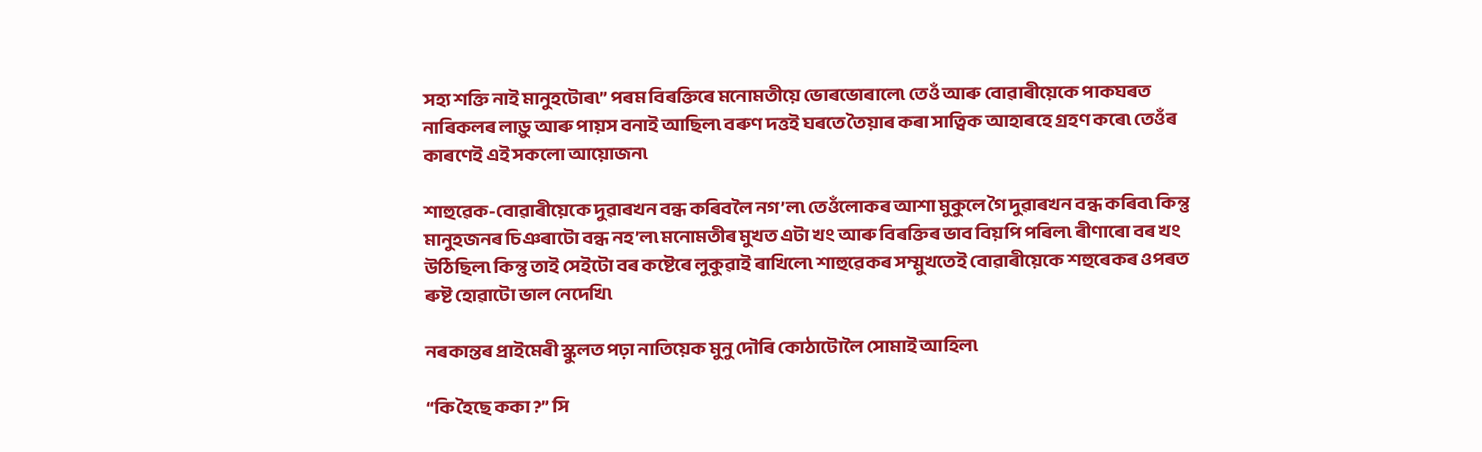সহ্য শক্তি নাই মানুহটোৰ৷” পৰম বিৰক্তিৰে মনোমতীয়ে ভোৰভোৰালে৷ তেওঁ আৰু বোৱাৰীয়েকে পাকঘৰত নাৰিকলৰ লাড়ু আৰু পায়স বনাই আছিল৷ বৰুণ দত্তই ঘৰতে তৈয়াৰ কৰা সাত্বিক আহাৰহে গ্ৰহণ কৰে৷ তেওঁৰ কাৰণেই এই সকলো আয়োজন৷

শাহুৱেক-বোৱাৰীয়েকে দুৱাৰখন বন্ধ কৰিবলৈ নগ’ল৷ তেওঁলোকৰ আশা মুকুলে গৈ দুৱাৰখন বন্ধ কৰিব৷ কিন্তু মানুহজনৰ চিঞৰাটো বন্ধ নহ’ল৷ মনোমতীৰ মুখত এটা খং আৰু বিৰক্তিৰ ভাব বিয়পি পৰিল৷ ৰীণাৰো বৰ খং উঠিছিল৷ কিন্তু তাই সেইটো বৰ কষ্টেৰে লুকুৱাই ৰাখিলে৷ শাহুৱেকৰ সম্মুখতেই বোৱাৰীয়েকে শহুৰেকৰ ওপৰত ৰুষ্ট হোৱাটো ভাল নেদেখি৷

নৰকান্তৰ প্ৰাইমেৰী স্কুলত পঢ়া নাতিয়েক মুনু দৌৰি কোঠাটোলৈ সোমাই আহিল৷

“কি হৈছে ককা ?” সি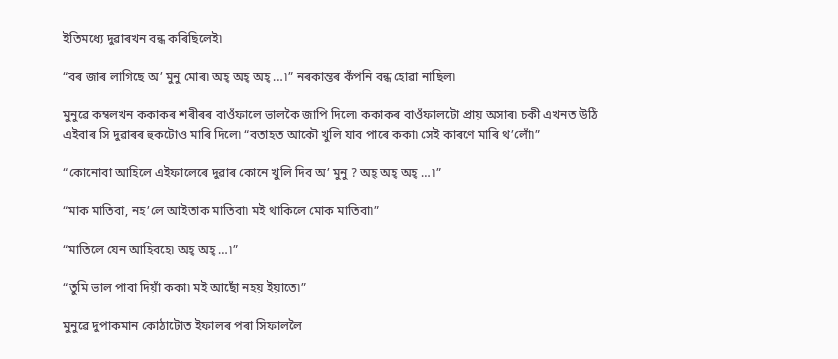ইতিমধ্যে দুৱাৰখন বন্ধ কৰিছিলেই৷

“বৰ জাৰ লাগিছে অ’ মুনু মোৰ৷ অহ্ অহ্ অহ্ …৷” নৰকান্তৰ কঁপনি বন্ধ হোৱা নাছিল৷

মুনুৱে কম্বলখন ককাকৰ শৰীৰৰ বাওঁফালে ভালকৈ জাপি দিলে৷ ককাকৰ বাওঁফালটো প্ৰায় অসাৰ৷ চকী এখনত উঠি এইবাৰ সি দুৱাৰৰ হুকটোও মাৰি দিলে৷ “বতাহত আকৌ খুলি যাব পাৰে ককা৷ সেই কাৰণে মাৰি থ’লোঁ৷”

“কোনোবা আহিলে এইফালেৰে ‌দুৱাৰ কোনে খুলি দিব অ’ মুনু ? অহ্ অহ্ অহ্ …৷”

“মাক মাতিবা, নহ’লে আইতাক মাতিবা৷ মই থাকিলে মোক মাতিবা৷”

“মাতিলে যেন আহিবহে৷ অহ্ অহ্ …৷”

“তুমি ভাল পাবা দিয়াঁ ককা৷ মই আছোঁ নহয় ইয়াতে৷”

মুনুৱে দুপাকমান কোঠাটোত ইফালৰ পৰা সিফাললৈ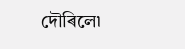দৌৰিলে৷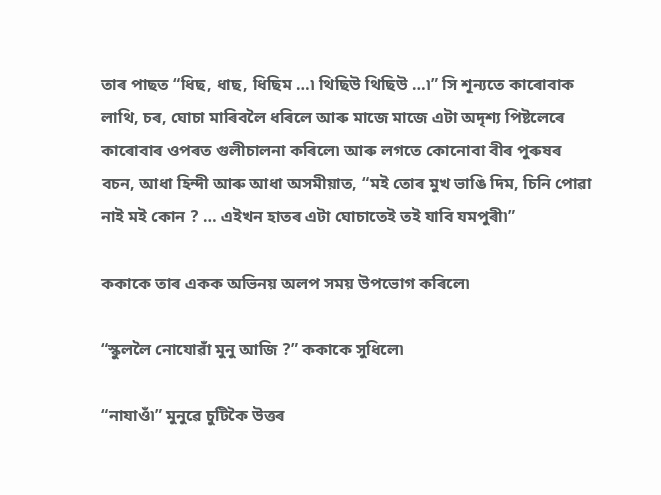তাৰ পাছত “ধিছ, ধাছ, ধিছিম …৷ থিছিউ থিছিউ …৷” সি শূন্যতে কাৰোবাক লাথি, চৰ, ঘোচা মাৰিবলৈ ধৰিলে আৰু মাজে মাজে এটা অদৃশ্য পিষ্টলেৰে কাৰোবাৰ ওপৰত গুলীচালনা কৰিলে৷ আৰু লগতে কোনোবা বীৰ পুৰুষৰ বচন, আধা হিন্দী আৰু আধা অসমীয়াত, “মই তোৰ মুখ ভাঙি দিম, চিনি পোৱা নাই মই কোন ? … এইখন হাতৰ এটা ঘোচাতেই তই যাবি যমপুৰী৷”

ককাকে তাৰ একক অভিনয় অলপ সময় উপভোগ কৰিলে৷

“স্কুললৈ নোযোৱাঁ মুনু আজি ?” ককাকে সুধিলে৷

“নাযাওঁ৷” মুনুৱে চুটিকৈ উত্তৰ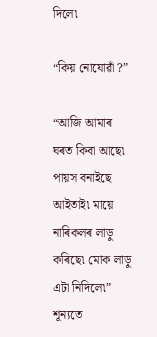দিলে৷

“কিয় নোযোৱাঁ ?”

“আজি আমাৰ ঘৰত কিবা আছে৷ পায়স বনাইছে আইতাই৷ মায়ে নাৰিকলৰ লাড়ু কৰিছে৷ মোক লাড়ু এটা নিদিলে৷” শূন্যতে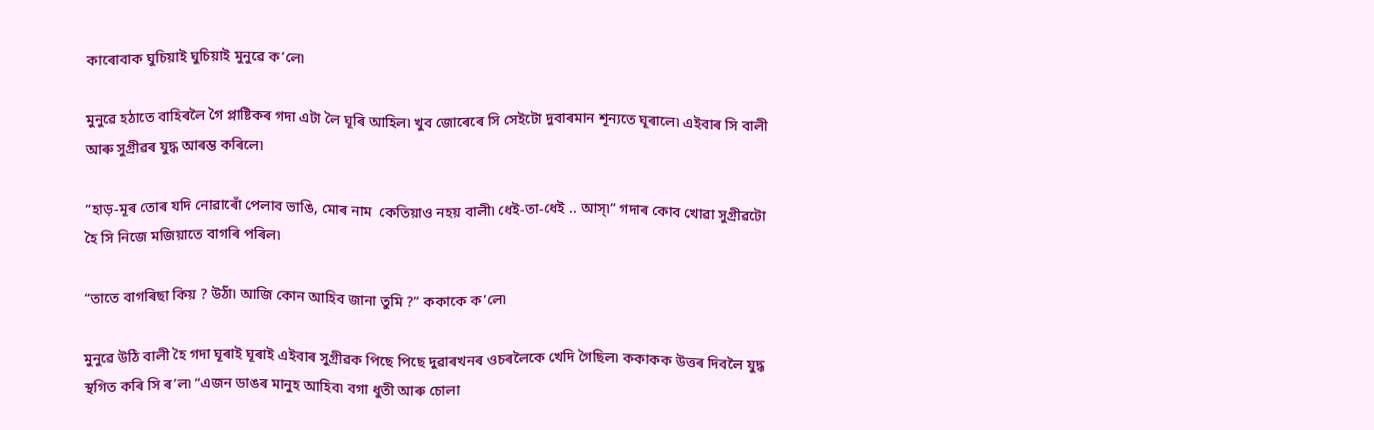কাৰোবাক ঘুচিয়াই ঘুচিয়াই মুনুৱে ক’লে৷

মুনুৱে হঠাতে বাহিৰলৈ গৈ প্লাষ্টিকৰ গদা এটা লৈ ঘূৰি আহিল৷ খুব জোৰেৰে সি সেইটো দুবাৰমান শূন্যতে ঘূৰালে৷ এইবাৰ সি বালী আৰু সুগ্ৰীৱৰ যুদ্ধ আৰম্ভ কৰিলে৷

“হাড়-মূৰ তোৰ যদি নোৱাৰোঁ পেলাব ভাঙি, মোৰ নাম  কেতিয়াও নহয় বালী৷ ধেই-তা-ধেই .. আস্৷” গদাৰ কোব খোৱা সুগ্ৰীৱটো হৈ সি নিজে মজিয়াতে বাগৰি পৰিল৷

“তাতে বাগৰিছা কিয় ? উঠাঁ৷ আজি কোন আহিব জানা তুমি ?” ককাকে ক’লে৷

মুনুৱে উঠি বালী হৈ গদা ঘূৰাই ঘূৰাই এইবাৰ সুগ্ৰীৱক পিছে পিছে দুৱাৰখনৰ ওচৰলৈকে খেদি গৈছিল৷ ককাকক উত্তৰ দিবলৈ যুদ্ধ স্থগিত কৰি সি ৰ’ল৷ “এজন ডাঙৰ মানুহ আহিব৷ বগা ধুতী আৰু চোলা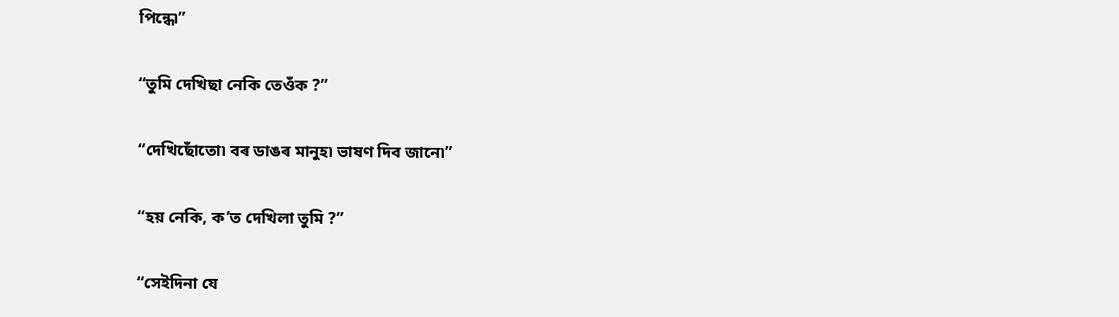পিন্ধে৷”

“তুমি দেখিছা নেকি তেওঁক ?”

“দেখিছোঁতো৷ বৰ ডাঙৰ মানুহ৷ ভাষণ দিব জানে৷”

“হয় নেকি, ক’ত দেখিলা তুমি ?”

“সেইদিনা যে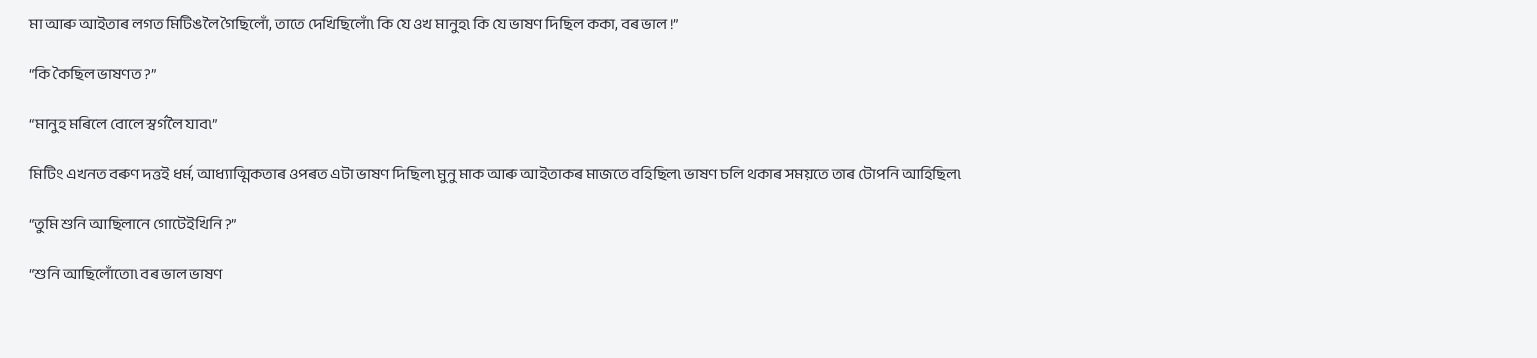মা আৰু আইতাৰ লগত মিটিঙলৈ গৈছিলোঁ, তাতে দেখিছিলোঁ৷ কি যে ওখ মানুহ৷ কি যে ভাষণ দিছিল ককা, বৰ ভাল !”

“কি কৈছিল ভাষণত ?”

“মানুহ মৰিলে বোলে স্বৰ্গলৈ যাব৷”

মিটিং এখনত বৰুণ দত্তই ধৰ্ম, আধ্যাত্মিকতাৰ ওপৰত এটা ভাষণ দিছিল৷ মুনু মাক আৰু আইতাকৰ মাজতে বহিছিল৷ ভাষণ চলি থকাৰ সময়তে তাৰ টোপনি আহিছিল৷

“তুমি শুনি আছিলানে গোটেইখিনি ?”

“শুনি আছিলোঁতো৷ বৰ ভাল ভাষণ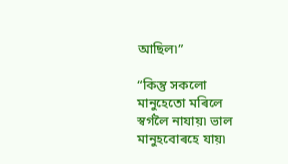আছিল৷”

“কিন্তু সকলো মানুহেতো মৰিলে স্বৰ্গলৈ নাযায়৷ ভাল মানুহবোৰহে যায়৷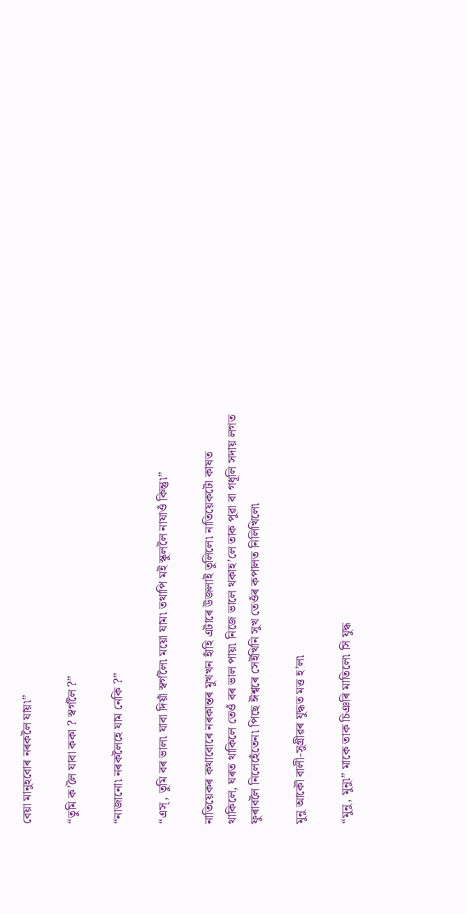বেয়া মানুহবোৰ নৰকলৈ যায়৷”

“তুমি ক’লৈ যাবা ককা ? স্বৰ্গলৈ ?”

“নাজানো৷ নৰকলৈহে যাম নেকি ?”

“এস্, তুমি বৰ ভাল৷ যাবা দিয়াঁ স্বৰ্গলৈ৷ ময়ো যাম৷ তথাপি মই স্কুললৈ নাযাওঁ কিন্তু৷”

নাতিয়েকৰ কথাবোৰে নৰকান্তৰ মুখখন হাঁহি এটাৰে উজলাই তুলিলে৷ নাতিয়েকটো কাষত থাকিলে, ঘৰত থাকিলে তেওঁ বৰ ভাল পায়৷ নিজে ভালে থকাহ’লে তাক পুৱা বা গধূলি সদায় লগত ফুৰাবলৈ নিলেহেঁতেন৷ পিছে ঈশ্বৰে সেইখিনি সুখ তেওঁৰ কপালত নিলিখিলে৷

মুনু আকৌ বালী-সুগ্ৰীৱৰ যুদ্ধত মত্ত হ’ল৷

“মুনু, মুনু৷” মাকে তাক চিঞৰি মাতিলে৷ সি যুদ্ধ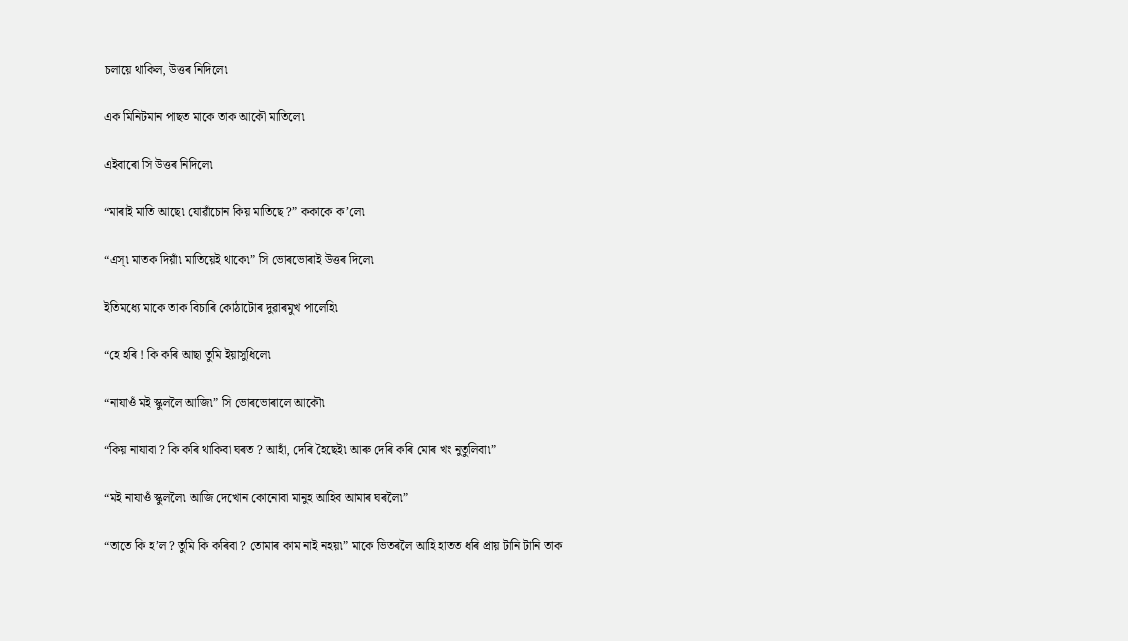চলায়ে থাকিল, উত্তৰ নিদিলে৷

এক মিনিটমান পাছত মাকে তাক আকৌ মাতিলে৷

এইবাৰো সি উত্তৰ নিদিলে৷

“মাৰাই মাতি আছে৷ যোৱাঁচোন কিয় মাতিছে ?” ককাকে ক’লে৷

“এস্৷ মাতক দিয়াঁ৷ মাতিয়েই থাকে৷” সি ভোৰভোৰাই উত্তৰ দিলে৷

ইতিমধ্যে মাকে তাক বিচাৰি কোঠাটোৰ দুৱাৰমুখ পালেহি৷

“হে হৰি ! কি কৰি আছা তুমি ইয়াসুধিলে৷

“নাযাওঁ মই স্কুললৈ আজি৷” সি ভোৰভোৰালে আকৌ৷

“কিয় নাযাবা ? কি কৰি থাকিবা ঘৰত ? আহাঁ, দেৰি হৈছেই৷ আৰু দেৰি কৰি মোৰ খং নুতুলিবা৷”

“মই নাযাওঁ স্কুললৈ৷ আজি দেখোন কোনোবা মানুহ আহিব আমাৰ ঘৰলৈ৷”

“তাতে কি হ’ল ? তুমি কি কৰিবা ? তোমাৰ কাম নাই নহয়৷” মাকে ভিতৰলৈ আহি হাতত ধৰি প্ৰায় টানি টানি তাক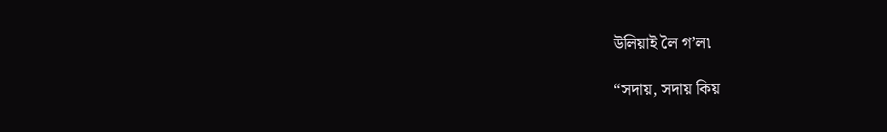উলিয়াই লৈ গ’ল৷

“সদায়, সদায় কিয়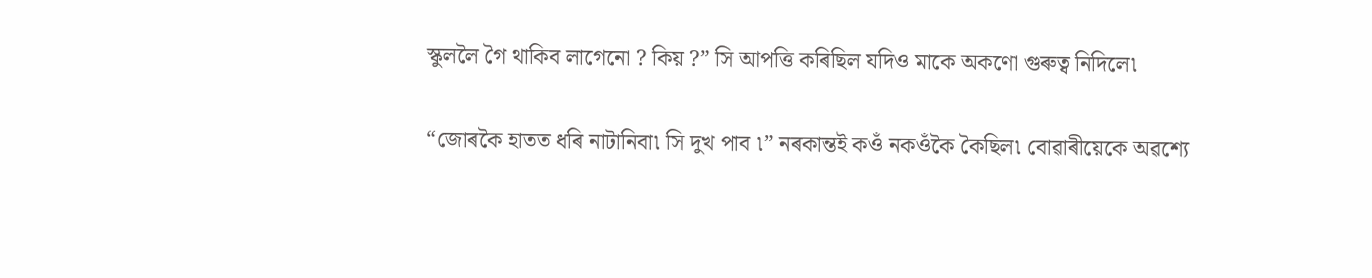স্কুললৈ গৈ থাকিব লাগেনো ? কিয় ?” সি আপত্তি কৰিছিল যদিও মাকে অকণো গুৰুত্ব নিদিলে৷

“জোৰকৈ হাতত ধৰি নাটানিবা৷ সি দুখ পাব ৷” নৰকান্তই কওঁ নকওঁকৈ কৈছিল৷ বোৱাৰীয়েকে অৱশ্যে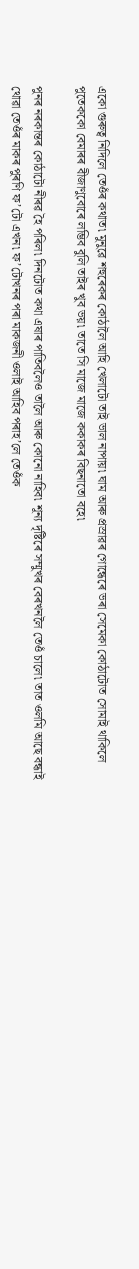একো গুৰুত্ব নিদিলে তেওঁৰ কথাত৷ মুনুৱে শহুৰেকৰ কোঠালৈ আহি খেলাটো তাই ভাল নাপায়৷ ঘাম আৰু প্ৰস্ৰাৱৰ গোন্ধেৰে ভৰা সেমেকা কোঠাটোত সোমাই থাকিলে পুতেককো বেমাৰৰ বীজাণুবোৰে লম্ভিব বুলি তাইৰ খুব ভয়৷ তাতে সি মাজে মাজে ককাকৰ বিছনাতো বহে৷

পুনৰ নৰকান্তৰ কোঠাটো নীৰৱ হৈ পৰিল৷ দিনটোত কথা এষাৰ পাতিবলৈও তালৈ আৰু কোনো নাহিব৷ শূন্য দৃষ্টিৰে সম্মুখৰ বেৰখনলৈ তেওঁ চালে৷ তাত ওলমি আছে বন্ধাই থোৱা তেওঁৰ মাকৰ পুৰণি ফ’টো এখন৷ ফ’টোখনৰ পৰা মাকজনী ওলাই আহিব পৰাহ’লে তেওঁক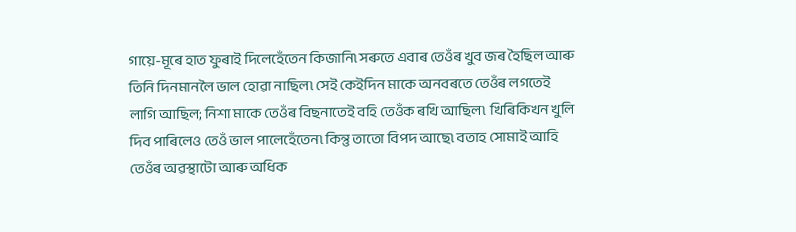গায়ে-মূৰে হাত ফুৰাই দিলেহেঁতেন কিজানি৷ সৰুতে এবাৰ তেওঁৰ খুব জৰ হৈছিল আৰু তিনি দিনমানলৈ ভাল হোৱা নাছিল৷ সেই কেইদিন মাকে অনবৰতে তেওঁৰ লগতেই লাগি আছিল; নিশা মাকে তেওঁৰ বিছনাতেই বহি তেওঁক ৰখি আছিল৷  খিৰিকিখন খুলি দিব পাৰিলেও তেওঁ ভাল পালেহেঁতেন৷ কিন্তু তাতো বিপদ আছে৷ বতাহ সোমাই আহি তেওঁৰ অৱস্থাটো আৰু অধিক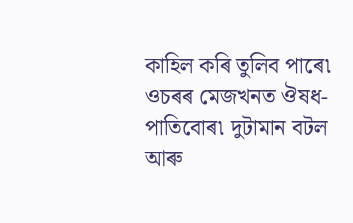কাহিল কৰি তুলিব পাৰে৷ ওচৰৰ মেজখনত ঔষধ-পাতিবোৰ৷ দুটামান বটল আৰু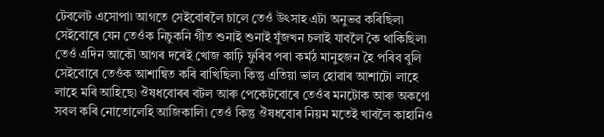টেবলেট এসোপা৷ আগতে সেইবোৰলৈ চালে তেওঁ উৎসাহ এটা অনুভৱ কৰিছিল৷ সেইবোৰে যেন তেওঁক নিচুকনি গীত শুনাই শুনাই যুঁজখন চলাই যাবলৈ কৈ থাকিছিল৷ তেওঁ এদিন আকৌ আগৰ দৰেই খোজ কাঢ়ি ফুৰিব পৰা কৰ্মঠ মানুহজন হৈ পৰিব বুলি সেইবোৰে তেওঁক আশান্বিত কৰি ৰাখিছিল৷ কিন্তু এতিয়া ভাল হোৱাৰ আশাটো লাহে লাহে মৰি আহিছে৷ ঔষধবোৰৰ বটল আৰু পেকেটবোৰে তেওঁৰ মনটোক আৰু অকণো সবল কৰি নোতোলেহি আজিকালি৷ তেওঁ কিন্তু ঔষধবোৰ নিয়ম মতেই খাবলৈ কাহানিও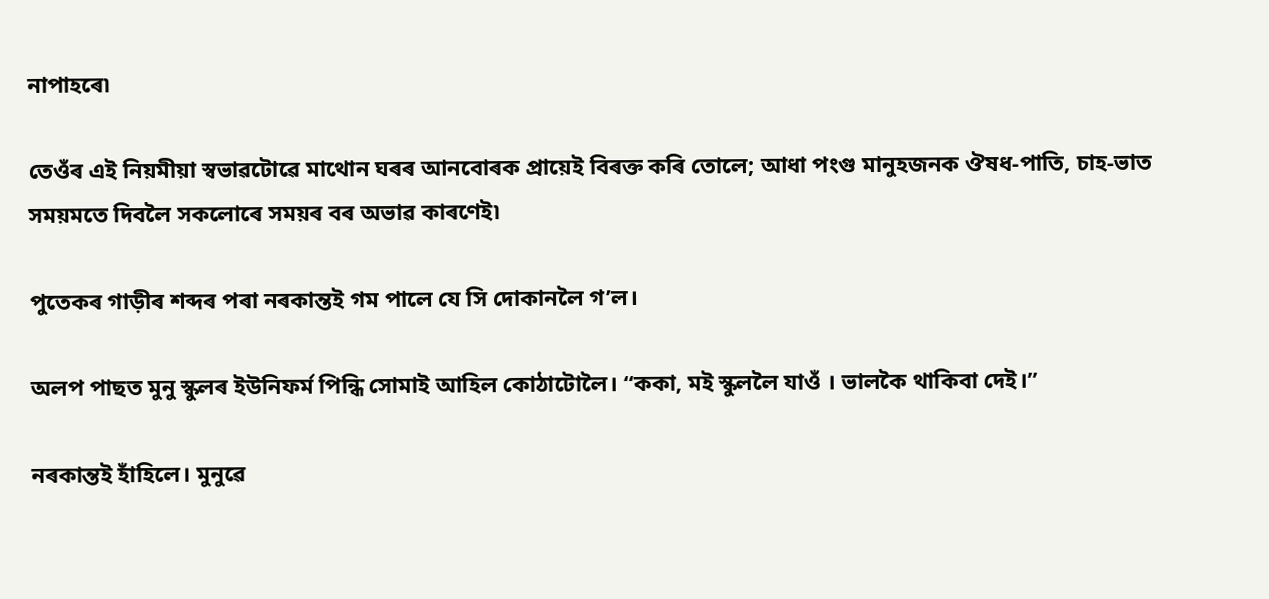নাপাহৰে৷

তেওঁৰ এই নিয়মীয়া স্বভাৱটোৱে মাথোন ঘৰৰ আনবোৰক প্ৰায়েই বিৰক্ত কৰি তোলে; আধা পংগু মানুহজনক ঔষধ-পাতি, চাহ-ভাত সময়মতে দিবলৈ সকলোৰে সময়ৰ বৰ অভাৱ কাৰণেই৷

পুতেকৰ গাড়ীৰ শব্দৰ পৰা নৰকান্তই গম পালে যে সি দোকানলৈ গ’ল।

অলপ পাছত মুনু স্কুলৰ ইউনিফৰ্ম পিন্ধি সোমাই আহিল কোঠাটোলৈ। “ককা, মই স্কুললৈ যাওঁ । ভালকৈ থাকিবা দেই।”

নৰকান্তই হাঁহিলে। মুনুৱে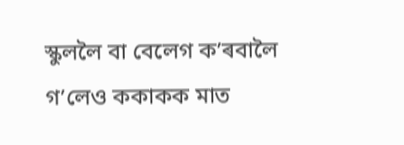স্কুললৈ বা বেলেগ ক’ৰবালৈ গ’লেও ককাকক মাত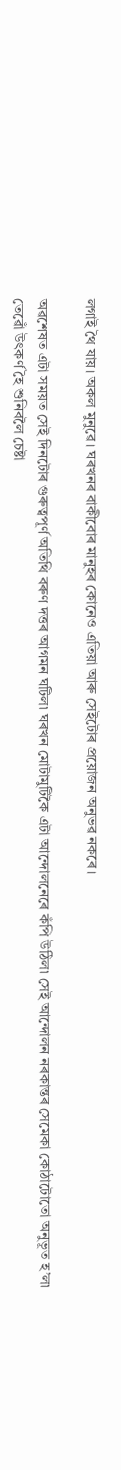লগাই থৈ যায়। অকল মুনুৱে। ঘৰখনৰ বাকীবোৰ মানুহৰ কোনেও এতিয়া আৰু সেইটোৰ প্ৰয়োজন অনুভৱ নকৰে।

অৱশেষত এটা সময়ত সেই দিনটোৰ গুৰুত্বপূৰ্ণ অতিথি বৰুণ দত্তৰ আগমন ঘটিল৷ ঘৰখন মোটামুটিকৈ এটা আন্দোলনেৰে কঁপি উঠিল৷ সেই আন্দোলন নৰকান্তৰ সেমেকা কোঠাটোতো অনুভূত হ’ল৷ তেৱোঁ উৎকৰ্ণ হৈ শুনিবলৈ চেষ্টা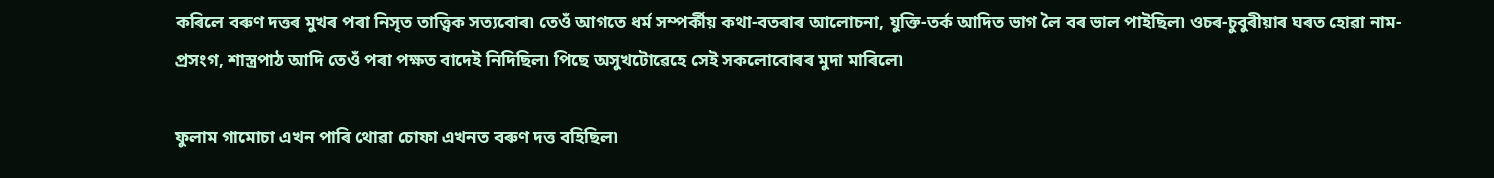কৰিলে বৰুণ দত্তৰ মুখৰ পৰা নিসৃত তাত্ত্বিক সত্যবোৰ৷ তেওঁ আগতে ধৰ্ম সম্পৰ্কীয় কথা-বতৰাৰ আলোচনা, যুক্তি-তৰ্ক আদিত ভাগ লৈ বৰ ভাল পাইছিল৷ ওচৰ-চুবুৰীয়াৰ ঘৰত হোৱা নাম-প্ৰসংগ, শাস্ত্ৰপাঠ আদি তেওঁ পৰা পক্ষত বাদেই নিদিছিল৷ পিছে অসুখটোৱেহে সেই সকলোবোৰৰ মুদা মাৰিলে৷

ফুলাম গামোচা এখন পাৰি থোৱা চোফা এখনত বৰুণ দত্ত বহিছিল৷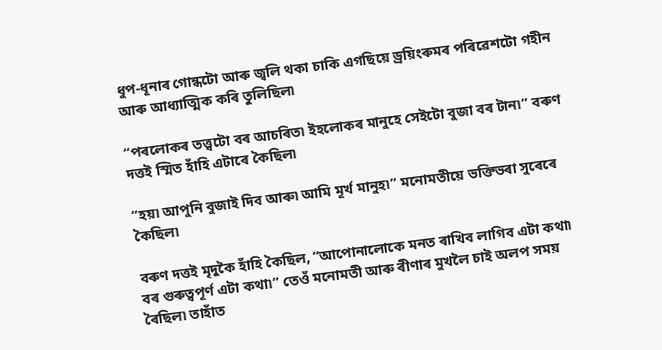ধুপ-ধূনাৰ গোন্ধটো আৰু জ্বলি থকা চাকি এগছিয়ে ড্ৰয়িংৰুমৰ পৰিৱেশটো গহীন আৰু আধ্যাত্মিক কৰি তুলিছিল৷

“পৰলোকৰ তত্ত্বটো বৰ আচৰিত৷ ইহলোকৰ মানুহে সেইটো বুজা বৰ টান৷” বৰুণ দত্তই স্মিত হাঁহি এটাৰে কৈছিল৷

“হয়৷ আপুনি বুজাই দিব আৰু৷ আমি মূৰ্খ মানুহ৷” মনোমতীয়ে ভক্তিভৰা সুৰেৰে কৈছিল৷

বৰুণ দত্তই মৃদুকৈ হাঁহি কৈছিল, “আপোনালোকে মনত ৰাখিব লাগিব এটা কথা৷ বৰ গুৰুত্বপূৰ্ণ এটা কথা৷” তেওঁ মনোমতী আৰু ৰীণাৰ মুখলৈ চাই অলপ সময় ৰৈছিল৷ তাহাঁত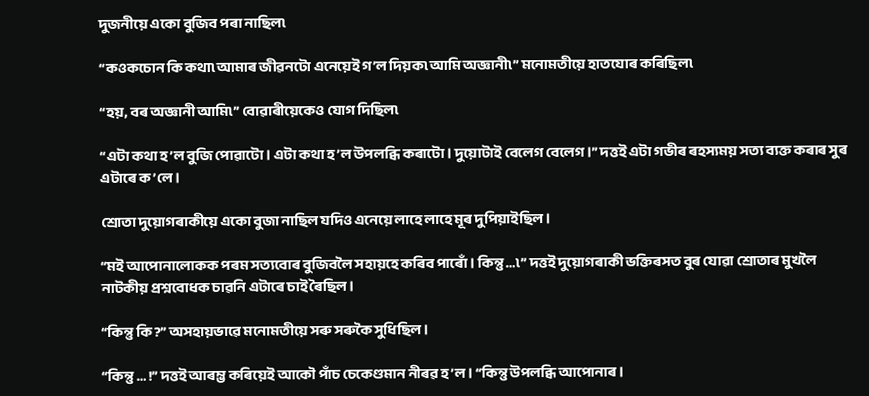দুজনীয়ে একো বুজিব পৰা নাছিল৷

“কওকচোন কি কথা৷ আমাৰ জীৱনটো এনেয়েই গ’ল দিয়ক৷ আমি অজ্ঞানী৷” মনোমতীয়ে হাতযোৰ কৰিছিল৷

“হয়, বৰ অজ্ঞানী আমি৷” বোৱাৰীয়েকেও যোগ দিছিল৷

“এটা কথা হ’ল বুজি পোৱাটো। এটা কথা হ’ল উপলব্ধি কৰাটো। দুয়োটাই বেলেগ বেলেগ।” দত্তই এটা গভীৰ ৰহস্যময় সত্য ব্যক্ত কৰাৰ সুৰ এটাৰে ক’লে।

শ্ৰোতা দুয়োগৰাকীয়ে একো বুজা নাছিল যদিও এনেয়ে লাহে লাহে মূৰ দুপিয়াইছিল।

“মই আপোনালোকক পৰম সত্যবোৰ বুজিবলৈ সহায়হে কৰিব পাৰোঁ । কিন্তু …৷” দত্তই দুয়োগৰাকী ভক্তিৰসত বুৰ যোৱা শ্ৰোতাৰ মুখলৈ নাটকীয় প্ৰশ্নবোধক চাৱনি এটাৰে চাই ৰৈছিল।

“কিন্তু কি ?” অসহায়ভাৱে মনোমতীয়ে সৰু সৰুকৈ সুধিছিল।

“কিন্তু … !” দত্তই আৰম্ভ কৰিয়েই আকৌ পাঁচ চেকেণ্ডমান নীৰৱ হ’ল। “কিন্তু উপলব্ধি আপোনাৰ।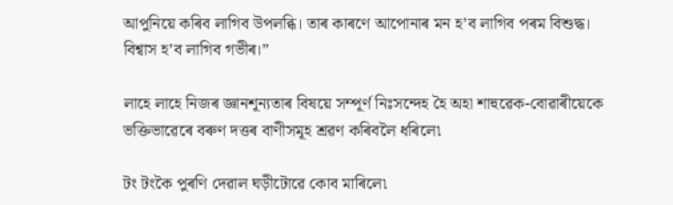আপুনিয়ে কৰিব লাগিব উপলব্ধি। তাৰ কাৰণে আপোনাৰ মন হ’ব লাগিব পৰম বিশুদ্ধ। বিশ্বাস হ’ব লাগিব গভীৰ।”

লাহে লাহে নিজৰ জ্ঞানশূন্যতাৰ বিষয়ে সম্পূৰ্ণ নিঃসন্দেহ হৈ অহা শাহুৱেক-বোৱাৰীয়েকে ভক্তিভাৱেৰে বৰুণ দত্তৰ বাণীসমূহ শ্ৰৱণ কৰিবলৈ ধৰিলে৷

টং টংকৈ পুৰণি দেৱাল ঘড়ীটোৱে কোব মাৰিলে৷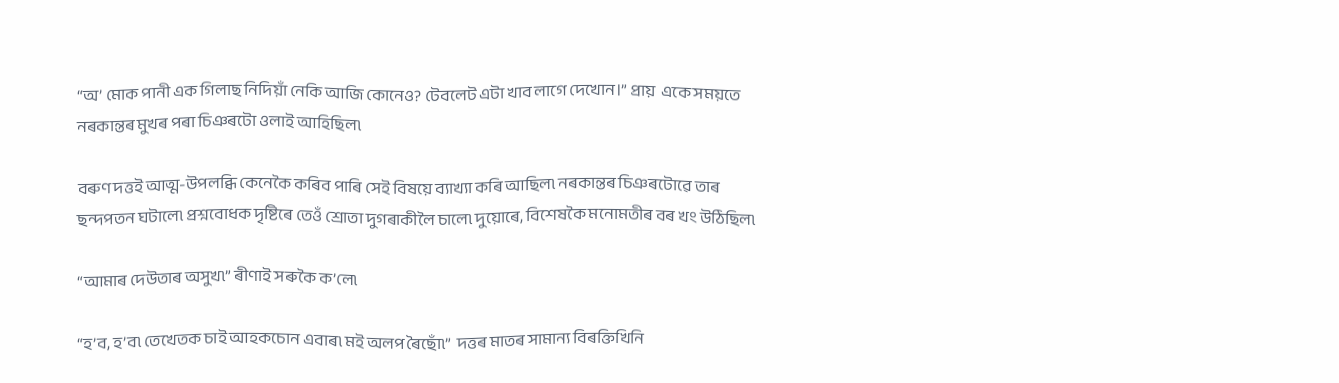“অ’ মোক পানী এক গিলাছ নিদিয়াঁ নেকি আজি কোনেও? টেবলেট এটা খাব লাগে দেখোন।” প্ৰায়  একে সময়তে নৰকান্তৰ মুখৰ পৰা চিঞৰটো ওলাই আহিছিল৷

বৰুণ দত্তই আত্ম-উপলব্ধি কেনেকৈ কৰিব পাৰি সেই বিষয়ে ব্যাখ্যা কৰি আছিল৷ নৰকান্তৰ চিঞৰটোৱে তাৰ ছন্দপতন ঘটালে৷ প্ৰশ্নবোধক দৃষ্টিৰে তেওঁ শ্ৰোতা দুগৰাকীলৈ চালে৷ দুয়োৰে, বিশেষকৈ মনোমতীৰ বৰ খং উঠিছিল৷

“আমাৰ দেউতাৰ অসুখ৷” ৰীণাই সৰুকৈ ক’লে৷

“হ’ব, হ’ব৷ তেখেতক চাই আহকচোন এবাৰ৷ মই অলপ ৰৈছোঁ৷”  দত্তৰ মাতৰ সামান্য বিৰক্তিখিনি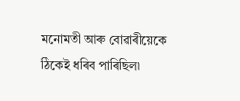মনোমতী আৰু বোৱাৰীয়েকে ঠিকেই ধৰিব পাৰিছিল৷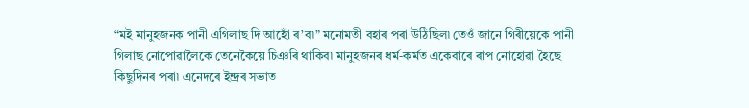“মই মানুহজনক পানী এগিলাছ দি আহোঁ ৰ’ব৷” মনোমতী বহাৰ পৰা উঠিছিল৷ তেওঁ জানে গিৰীয়েকে পানী গিলাছ নোপোৱালৈকে তেনেকৈয়ে চিঞৰি থাকিব৷ মানুহজনৰ ধৰ্ম-কৰ্মত একেবাৰে ৰাপ নোহোৱা হৈছে কিছুদিনৰ পৰা৷ এনেদৰে ইন্দ্ৰৰ সভাত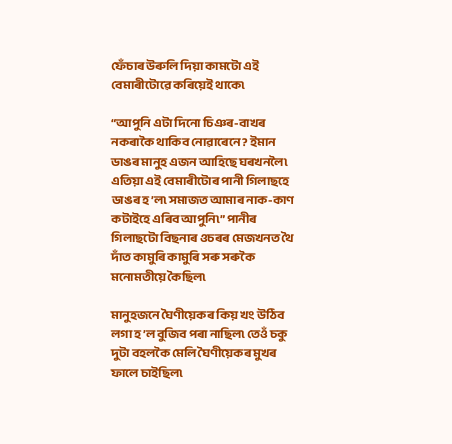ফেঁচাৰ উৰুলি দিয়া কামটো এই বেমাৰীটোৱে কৰিয়েই থাকে৷

“আপুনি এটা দিনো চিঞৰ-বাখৰ নকৰাকৈ থাকিব নোৱাৰেনে ? ইমান ডাঙৰ মানুহ এজন আহিছে ঘৰখনলৈ৷ এতিয়া এই বেমাৰীটোৰ পানী গিলাছহে ডাঙৰ হ’ল৷ সমাজত আমাৰ নাক-কাণ কটাইহে এৰিব আপুনি৷” পানীৰ গিলাছটো বিছনাৰ ওচৰৰ মেজখনত থৈ দাঁত কামুৰি কামুৰি সৰু সৰুকৈ মনোমতীয়ে কৈছিল৷

মানুহজনে ঘৈণীয়েকৰ কিয় খং উঠিব লগা হ’ল বুজিব পৰা নাছিল৷ তেওঁ চকু দুটা বহলকৈ মেলি ঘৈণীয়েকৰ মুখৰ ফালে চাইছিল৷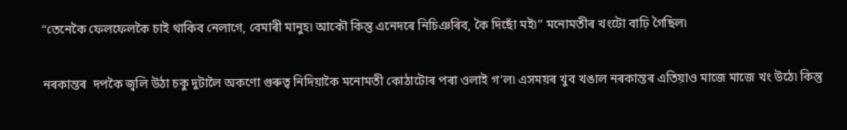“তেনেকৈ ফেলফেলকৈ চাই থাকিব নেলাগে, বেমাৰী মানুহ৷ আকৌ কিন্তু এনেদৰে নিচিঞৰিব, কৈ দিছোঁ মই৷” মনোমতীৰ খংটো বাঢ়ি গৈছিল৷

নৰকান্তৰ  দপকৈ জ্বলি উঠা চকু দুটালৈ অকণো গুৰুত্ব নিদিয়াকৈ মনোমতী কোঠাটোৰ পৰা ওলাই গ’ল৷ এসময়ৰ খুব খঙাল নৰকান্তৰ এতিয়াও মাজে মাজে খং উঠে৷ কিন্তু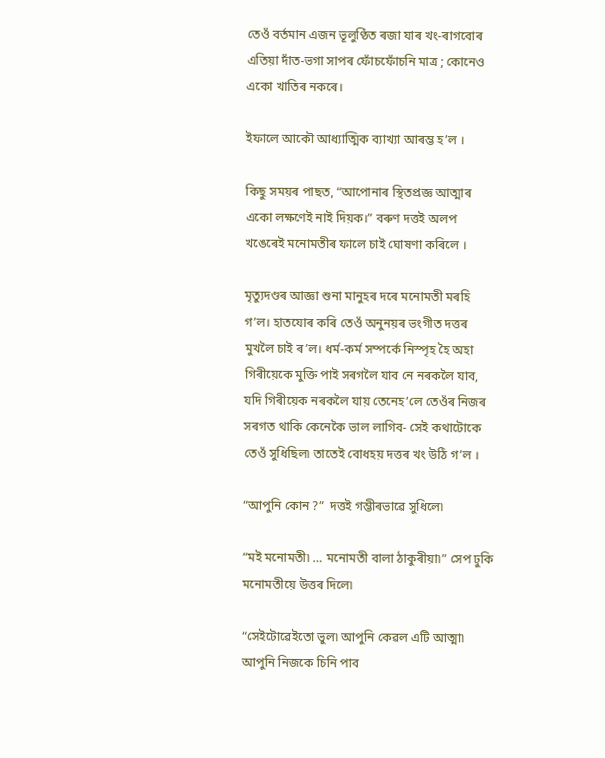তেওঁ বৰ্তমান এজন ভূলুণ্ঠিত ৰজা যাৰ খং-ৰাগবোৰ এতিয়া দাঁত-ভগা সাপৰ ফোঁচফোঁচনি মাত্ৰ ; কোনেও একো খাতিৰ নকৰে।

ইফালে আকৌ আধ্যাত্মিক ব্যাখ্যা আৰম্ভ হ’ল ।

কিছু সময়ৰ পাছত, “আপোনাৰ স্থিতপ্ৰজ্ঞ আত্মাৰ একো লক্ষণেই নাই দিয়ক।” বৰুণ দত্তই অলপ খঙেৰেই মনোমতীৰ ফালে চাই ঘোষণা কৰিলে ।

মৃত্যুদণ্ডৰ আজ্ঞা শুনা মানুহৰ দৰে মনোমতী মৰহি গ’ল। হাতযোৰ কৰি তেওঁ অনুনয়ৰ ভংগীত দত্তৰ মুখলৈ চাই ৰ’ল। ধৰ্ম-কৰ্ম সম্পৰ্কে নিস্পৃহ হৈ অহা গিৰীয়েকে মুক্তি পাই সৰগলৈ যাব নে নৰকলৈ যাব, যদি গিৰীয়েক নৰকলৈ যায় তেনেহ’লে তেওঁৰ নিজৰ সৰগত থাকি কেনেকৈ ভাল লাগিব- সেই কথাটোকে তেওঁ সুধিছিল৷ তাতেই বোধহয় দত্তৰ খং উঠি গ’ল ।

“আপুনি কোন ?”  দত্তই গম্ভীৰভাৱে সুধিলে৷

“মই মনোমতী৷ … মনোমতী বালা ঠাকুৰীয়া৷” সেপ ঢুকি মনোমতীয়ে উত্তৰ দিলে৷

“সেইটোৱেইতো ভুল৷ আপুনি কেৱল এটি আত্মা৷ আপুনি নিজকে চিনি পাব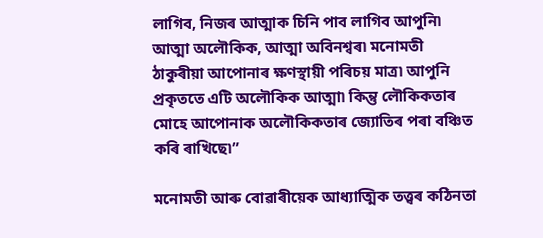লাগিব, নিজৰ আত্মাক চিনি পাব লাগিব আপুনি৷ আত্মা অলৌকিক, আত্মা অবিনশ্বৰ৷ মনোমতী ঠাকুৰীয়া আপোনাৰ ক্ষণস্থায়ী পৰিচয় মাত্ৰ৷ আপুনি প্ৰকৃততে এটি অলৌকিক আত্মা৷ কিন্তু লৌকিকতাৰ মোহে আপোনাক অলৌকিকতাৰ জ্যোতিৰ পৰা বঞ্চিত কৰি ৰাখিছে৷”

মনোমতী আৰু বোৱাৰীয়েক আধ্যাত্মিক তত্ত্বৰ কঠিনতা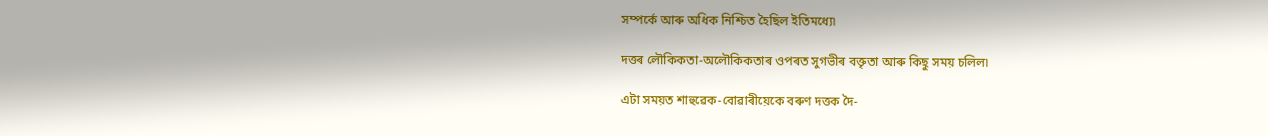সম্পৰ্কে আৰু অধিক নিশ্চিত হৈছিল ইতিমধ্যে৷

দত্তৰ লৌকিকতা-অলৌকিকতাৰ ওপৰত সুগভীৰ বক্তৃতা আৰু কিছু সময় চলিল৷

এটা সময়ত শাহুৱেক-বোৱাৰীয়েকে বৰুণ দত্তক দৈ-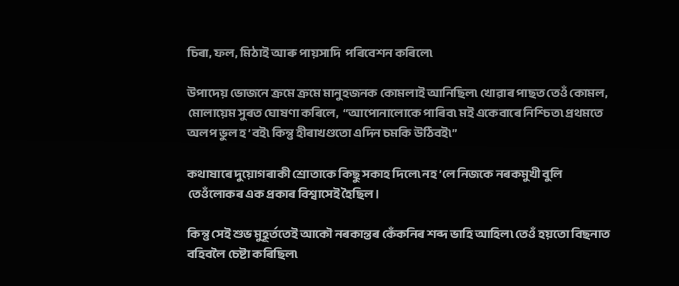চিৰা, ফল, মিঠাই আৰু পায়সাদি  পৰিবেশন কৰিলে৷

উপাদেয় ভোজনে ক্ৰমে ক্ৰমে মানুহজনক কোমলাই আনিছিল৷ খোৱাৰ পাছত তেওঁ কোমল, মোলায়েম সুৰত ঘোষণা কৰিলে,  “আপোনালোকে পাৰিব৷ মই একেবাৰে নিশ্চিত৷ প্ৰথমতে অলপ ভুল হ’বই৷ কিন্তু হীৰাখণ্ডতো এদিন চমকি উঠিবই৷”

কথাষাৰে দুয়োগৰাকী শ্ৰোতাকে কিছু সকাহ দিলে৷ নহ’লে নিজকে নৰকমুখী বুলি তেওঁলোকৰ এক প্ৰকাৰ বিশ্বাসেই হৈছিল।

কিন্তু সেই শুভ মুহূৰ্ততেই আকৌ নৰকান্তৰ কেঁকনিৰ শব্দ ভাহি আহিল৷ তেওঁ হয়তো বিছনাত বহিবলৈ চেষ্টা কৰিছিল৷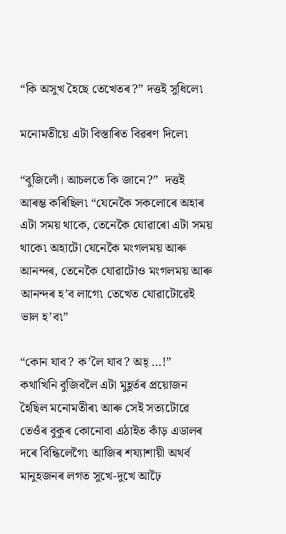“কি অসুখ হৈছে তেখেতৰ?” দত্তই সুধিলে৷

মনোমতীয়ে এটা বিস্তাৰিত বিৱৰণ দিলে৷

“বুজিলোঁ। আচলতে কি জানে?”  দত্তই আৰম্ভ কৰিছিল৷ “যেনেকৈ সকলোৰে অহাৰ এটা সময় থাকে, তেনেকৈ যোৱাৰো এটা সময় থাকে৷ অহাটো যেনেকৈ মংগলময় আৰু আনন্দৰ, তেনেকৈ যোৱাটোও মংগলময় আৰু আনন্দৰ হ’ব লাগে৷ তেখেত যোৱাটোৱেই ভাল হ’ব৷”

“কোন যাব? ক’লৈ যাব? অহ্ …!”  কথাখিনি বুজিবলৈ এটা মুহূৰ্তৰ প্ৰয়োজন হৈছিল মনোমতীৰ৷ আৰু সেই সত্যটোৱে তেওঁৰ বুকুৰ কোনোবা এঠাইত কাঁড় এডালৰ দৰে বিন্ধিলেগৈ৷ আজিৰ শয্যাশায়ী অথৰ্ব মানুহজনৰ লগত সুখে-দুখে আঢ়ৈ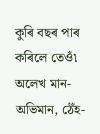কুৰি বছৰ পাৰ কৰিলে তেওঁ৷ অলেখ মান-অভিমান, ঠেঁহ-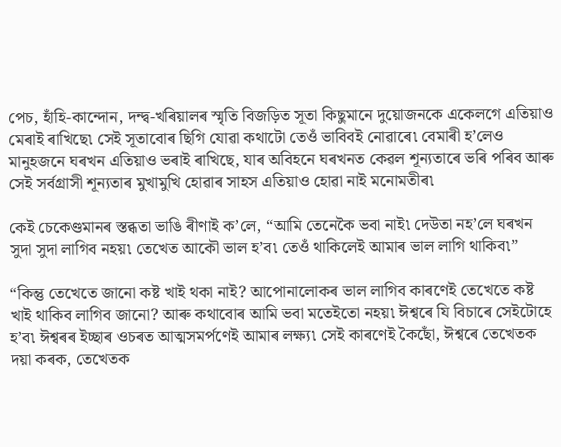পেচ, হাঁহি-কান্দোন, দন্দ্ব-খৰিয়ালৰ স্মৃতি বিজড়িত সূতা কিছুমানে দুয়োজনকে একেলগে এতিয়াও মেৰাই ৰাখিছে৷ সেই সূতাবোৰ ছিগি যোৱা কথাটো তেওঁ ভাবিবই নোৱাৰে৷ বেমাৰী হ’লেও মানুহজনে ঘৰখন এতিয়াও ভৰাই ৰাখিছে, যাৰ অবিহনে ঘৰখনত কেৱল শূন্যতাৰে ভৰি পৰিব আৰু সেই সৰ্বগ্ৰাসী শূন্যতাৰ মুখামুখি হোৱাৰ সাহস এতিয়াও হোৱা নাই মনোমতীৰ৷

কেই চেকেণ্ডমানৰ স্তব্ধতা ভাঙি ৰীণাই ক’লে, “আমি তেনেকৈ ভবা নাই৷ দেউতা নহ’লে ঘৰখন সুদা সুদা লাগিব নহয়৷ তেখেত আকৌ ভাল হ’ব৷ তেওঁ থাকিলেই আমাৰ ভাল লাগি থাকিব৷”

“কিন্তু তেখেতে জানো কষ্ট খাই থকা নাই? আপোনালোকৰ ভাল লাগিব কাৰণেই তেখেতে কষ্ট খাই থাকিব লাগিব জানো? আৰু কথাবোৰ আমি ভবা মতেইতো নহয়৷ ঈশ্বৰে যি বিচাৰে সেইটোহে হ’ব৷ ঈশ্বৰৰ ইচ্ছাৰ ওচৰত আত্মসমৰ্পণেই আমাৰ লক্ষ্য৷ সেই কাৰণেই কৈছোঁ, ঈশ্বৰে তেখেতক দয়া কৰক, তেখেতক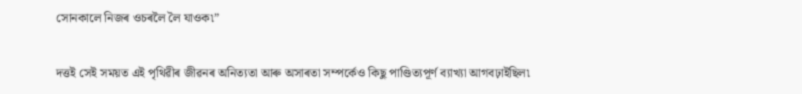সোনকালে নিজৰ ওচৰলৈ লৈ যাওক৷”

দত্তই সেই সময়ত এই পৃথিৱীৰ জীৱনৰ অনিত্যতা আৰু অসাৰতা সম্পৰ্কেও কিছু পাণ্ডিত্যপূৰ্ণ ব্যাখ্যা আগবঢ়াইছিল৷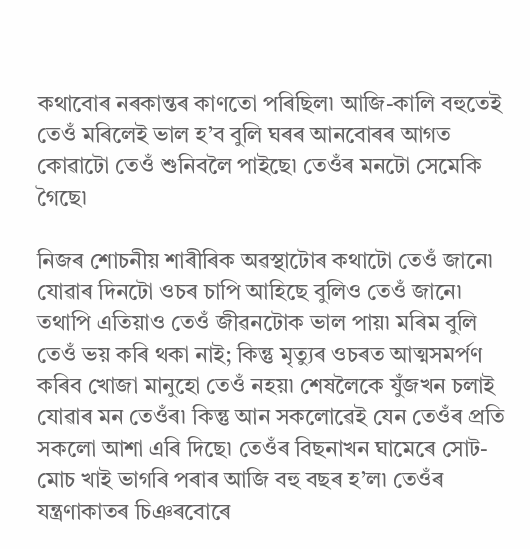কথাবোৰ নৰকান্তৰ কাণতো পৰিছিল৷ আজি-কালি বহুতেই তেওঁ মৰিলেই ভাল হ’ব বুলি ঘৰৰ আনবোৰৰ আগত কোৱাটো তেওঁ শুনিবলৈ পাইছে৷ তেওঁৰ মনটো সেমেকি গৈছে৷

নিজৰ শোচনীয় শাৰীৰিক অৱস্থাটোৰ কথাটো তেওঁ জানে৷ যোৱাৰ দিনটো ওচৰ চাপি আহিছে বুলিও তেওঁ জানে৷ তথাপি এতিয়াও তেওঁ জীৱনটোক ভাল পায়৷ মৰিম বুলি তেওঁ ভয় কৰি থকা নাই; কিন্তু মৃত্যুৰ ওচৰত আত্মসমৰ্পণ কৰিব খোজা মানুহো তেওঁ নহয়৷ শেষলৈকে যুঁজখন চলাই যোৱাৰ মন তেওঁৰ৷ কিন্তু আন সকলোৱেই যেন তেওঁৰ প্ৰতি সকলো আশা এৰি দিছে৷ তেওঁৰ বিছনাখন ঘামেৰে সোট-মোচ খাই ভাগৰি পৰাৰ আজি বহু বছৰ হ’ল৷ তেওঁৰ যন্ত্ৰণাকাতৰ চিঞৰবোৰে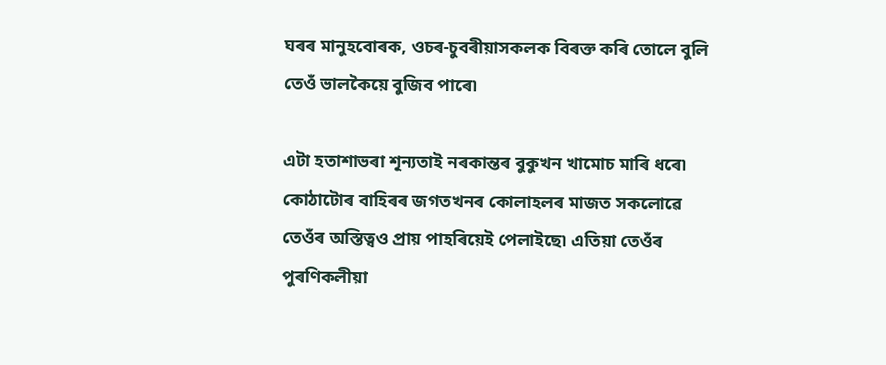ঘৰৰ মানুহবোৰক, ওচৰ-চুবৰীয়াসকলক বিৰক্ত কৰি তোলে বুলি তেওঁ ভালকৈয়ে বুজিব পাৰে৷

এটা হতাশাভৰা শূন্যতাই নৰকান্তৰ বুকুখন খামোচ মাৰি ধৰে৷ কোঠাটোৰ বাহিৰৰ জগতখনৰ কোলাহলৰ মাজত সকলোৱে তেওঁৰ অস্তিত্বও প্ৰায় পাহৰিয়েই পেলাইছে৷ এতিয়া তেওঁৰ পুৰণিকলীয়া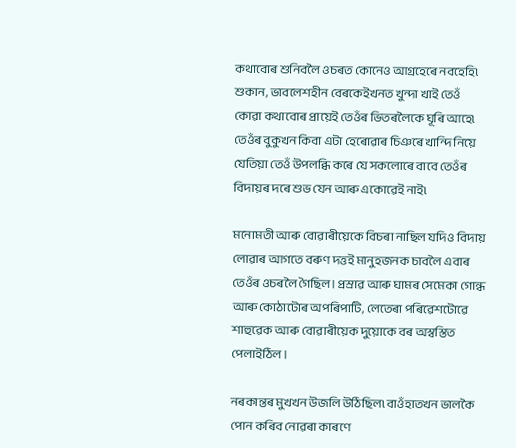কথাবোৰ শুনিবলৈ ওচৰত কোনেও আগ্ৰহেৰে নবহেহি৷ শুকান, ভাবলেশহীন বেৰকেইখনত খুন্দা খাই তেওঁ কোৱা কথাবোৰ প্ৰায়েই তেওঁৰ ভিতৰলৈকে ঘূৰি আহে৷ তেওঁৰ বুকুখন কিবা এটা হেৰোৱাৰ চিঞৰে খান্দি নিয়ে যেতিয়া তেওঁ উপলব্ধি কৰে যে সকলোৰে বাবে তেওঁৰ বিদায়ৰ দৰে শুভ যেন আৰু একোৱেই নাই৷

মনোমতী আৰু বোৱাৰীয়েকে বিচৰা নাছিল যদিও বিদায় লোৱাৰ আগতে বৰুণ দত্তই মানুহজনক চাবলৈ এবাৰ তেওঁৰ ওচৰলৈ গৈছিল। প্ৰস্ৰাৱ আৰু ঘামৰ সেমেকা গোন্ধ আৰু কোঠাটোৰ অপৰিপাটি, লেতেৰা পৰিৱেশটোৱে শাহুৱেক আৰু বোৱাৰীয়েক দুয়োকে বৰ অস্বস্তিত পেলাইঠিল ।

নৰকান্তৰ মুখখন উজলি উঠিছিল৷ বাওঁহাতখন ভালকৈ পোন কৰিব নোৱৰা কাৰণে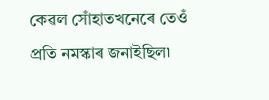কেৱল সোঁহাতখনেৰে তেওঁ প্ৰতি নমস্কাৰ জনাইছিল৷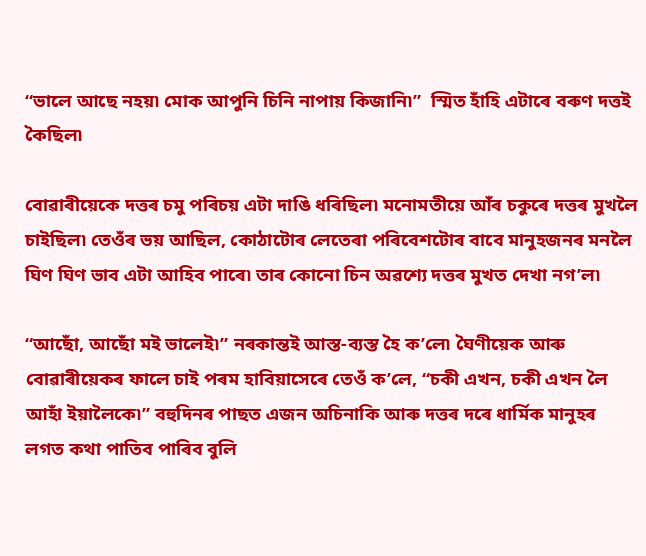“ভালে আছে নহয়৷ মোক আপুনি চিনি নাপায় কিজানি৷”  স্মিত হাঁহি এটাৰে বৰুণ দত্তই কৈছিল৷

বোৱাৰীয়েকে দত্তৰ চমু পৰিচয় এটা দাঙি ধৰিছিল৷ মনোমতীয়ে আঁৰ চকুৰে দত্তৰ মুখলৈ চাইছিল৷ তেওঁৰ ভয় আছিল, কোঠাটোৰ লেতেৰা পৰিবেশটোৰ বাবে মানুহজনৰ মনলৈ ঘিণ ঘিণ ভাব এটা আহিব পাৰে৷ তাৰ কোনো চিন অৱশ্যে দত্তৰ মুখত দেখা নগ’ল৷

“আছোঁ, আছোঁ মই ভালেই৷” নৰকান্তই আস্ত-ব্যস্ত হৈ ক’লে৷ ঘৈণীয়েক আৰু বোৱাৰীয়েকৰ ফালে চাই পৰম হাবিয়াসেৰে তেওঁ ক’লে, “চকী এখন, চকী এখন লৈ আহাঁ ইয়ালৈকে৷” বহুদিনৰ পাছত এজন অচিনাকি আৰু দত্তৰ দৰে ধাৰ্মিক মানুহৰ লগত কথা পাতিব পাৰিব বুলি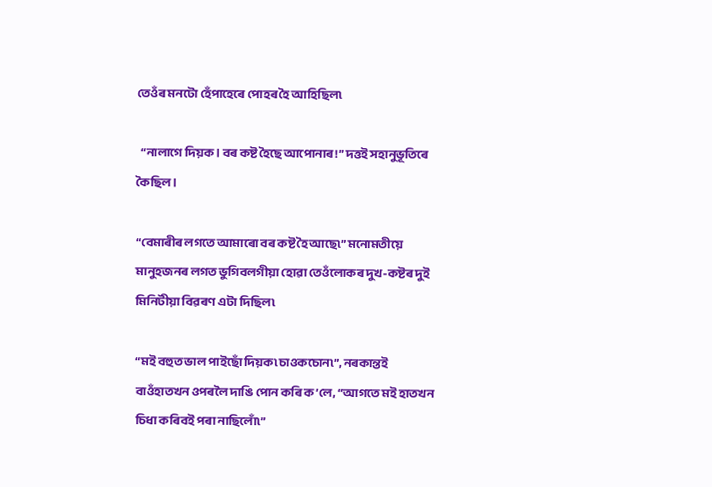তেওঁৰ মনটো হেঁপাহেৰে পোহৰ হৈ আহিছিল৷

  “নালাগে দিয়ক। বৰ কষ্ট হৈছে আপোনাৰ !” দত্তই সহানুভূতিৰে কৈছিল ।

“বেমাৰীৰ লগতে আমাৰো বৰ কষ্ট হৈ আছে৷” মনোমতীয়ে মানুহজনৰ লগত ভুগিবলগীয়া হোৱা তেওঁলোকৰ দুখ-কষ্টৰ দুই মিনিটীয়া বিৱৰণ এটা দিছিল৷

“মই বহুত ভাল পাইছোঁ দিয়ক৷ চাওকচোন৷”, নৰকান্তই বাওঁহাতখন ওপৰলৈ দাঙি পোন কৰি ক’লে, “আগতে মই হাতখন চিধা কৰিবই পৰা নাছিলোঁ৷”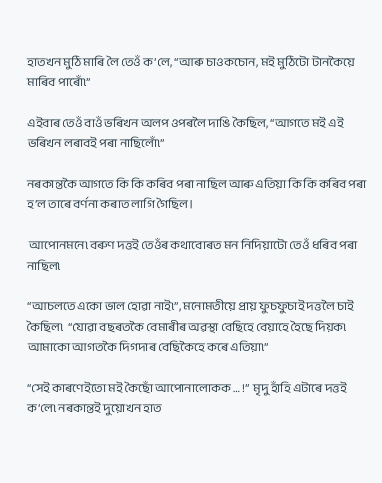হাতখন মুঠি মাৰি লৈ তেওঁ ক’লে, “আৰু চাওকচোন, মই মুঠিটো টানকৈয়ে মাৰিব পাৰোঁ৷”

এইবাৰ তেওঁ বাওঁ ভৰিখন অলপ ওপৰলৈ দাঙি কৈছিল, “আগতে মই এই ভৰিখন লৰাবই পৰা নাছিলোঁ৷”

নৰকান্তকৈ আগতে কি কি কৰিব পৰা নাছিল আৰু এতিয়া কি কি কৰিব পৰা হ’ল তাৰে বৰ্ণনা কৰাত লাগি গৈছিল।

 আপোনমনে৷ বৰুণ দত্তই তেওঁৰ কথাবোৰত মন নিদিয়াটো তেওঁ ধৰিব পৰা নাছিল৷

“আচলতে একো ভাল হোৱা নাই৷”, মনোমতীয়ে প্ৰায় ফুচফুচাই দত্তলৈ চাই কৈছিল৷  “যোৱা বছৰতকৈ বেমাৰীৰ অৱস্থা বেছিহে বেয়াহে হৈছে দিয়ক৷ আমাকো আগতকৈ দিগদাৰ বেছিকৈহে কৰে এতিয়া৷”

“সেই কাৰণেইতো মই কৈছোঁ আপোনালোকক … !”  মৃদু হাঁহি এটাৰে দত্তই ক’লে৷ নৰকান্তই দুয়োখন হাত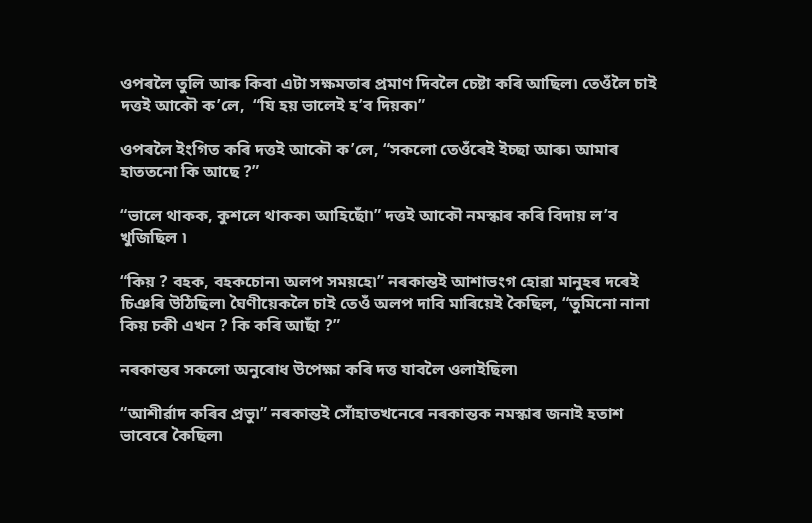ওপৰলৈ তুলি আৰু কিবা এটা সক্ষমতাৰ প্ৰমাণ দিবলৈ চেষ্টা কৰি আছিল৷ তেওঁলৈ চাই দত্তই আকৌ ক’লে,  “যি হয় ভালেই হ’ব দিয়ক৷”

ওপৰলৈ ইংগিত কৰি দত্তই আকৌ ক’লে, “সকলো তেওঁৰেই ইচ্ছা আৰু৷ আমাৰ হাততনো কি আছে ?”

“ভালে থাকক, কুশলে থাকক৷ আহিছোঁ৷” দত্তই আকৌ নমস্কাৰ কৰি বিদায় ল’ব খুজিছিল ৷

“কিয় ? বহক, বহকচোন৷ অলপ সময়হে৷” নৰকান্তই আশাভংগ হোৱা মানুহৰ দৰেই চিঞৰি উঠিছিল৷ ঘৈণীয়েকলৈ চাই তেওঁ অলপ দাবি মাৰিয়েই কৈছিল, “তুমিনো নানা কিয় চকী এখন ? কি কৰি আছাঁ ?”

নৰকান্তৰ সকলো অনুৰোধ উপেক্ষা কৰি দত্ত যাবলৈ ওলাইছিল৷

“আশীৰ্ৱাদ কৰিব প্ৰভু৷” নৰকান্তই সোঁহাতখনেৰে নৰকান্তক নমস্কাৰ জনাই হতাশ ভাবেৰে কৈছিল৷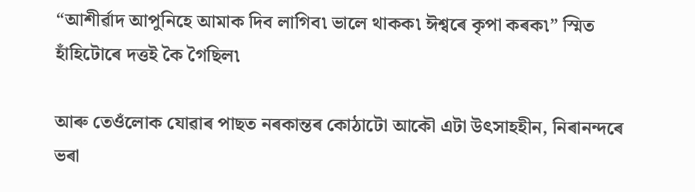“আশীৰ্ৱাদ আপুনিহে আমাক দিব লাগিব৷ ভালে থাকক৷ ঈশ্বৰে কৃপা কৰক৷” স্মিত হাঁহিটোৰে দত্তই কৈ গৈছিল৷

আৰু তেওঁলোক যোৱাৰ পাছত নৰকান্তৰ কোঠাটো আকৌ এটা উৎসাহহীন, নিৰানন্দৰে ভৰা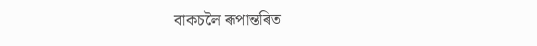বাকচলৈ ৰূপান্তৰিত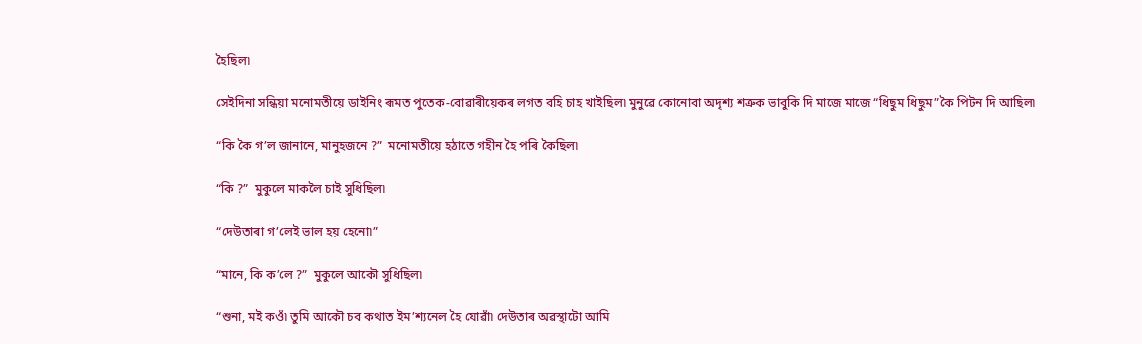হৈছিল৷

সেইদিনা সন্ধিয়া মনোমতীয়ে ডাইনিং ৰূমত পুতেক-বোৱাৰীয়েকৰ লগত বহি চাহ খাইছিল৷ মুনুৱে কোনোবা অদৃশ্য শত্ৰুক ভাবুকি দি মাজে মাজে “ধিছুম ধিছুম”কৈ পিটন দি আছিল৷

“কি কৈ গ’ল জানানে, মানুহজনে ?”  মনোমতীয়ে হঠাতে গহীন হৈ পৰি কৈছিল৷

“কি ?”  মুকুলে মাকলৈ চাই সুধিছিল৷

“দেউতাৰা গ’লেই ভাল হয় হেনো৷”

“মানে, কি ক’লে ?”  মুকুলে আকৌ সুধিছিল৷

“শুনা, মই কওঁ৷ তুমি আকৌ চব কথাত ইম’শ্যনেল হৈ যোৱাঁ৷ দেউতাৰ অৱস্থাটো আমি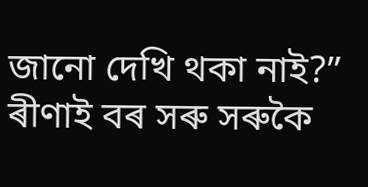জানো দেখি থকা নাই?”  ৰীণাই বৰ সৰু সৰুকৈ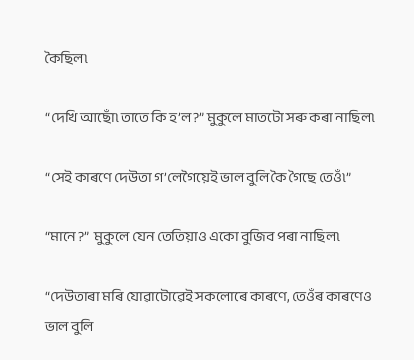কৈছিল৷

“দেখি আছোঁ৷ তাতে কি হ’ল?” মুকুলে মাতটো সৰু কৰা নাছিল৷

“সেই কাৰণে দেউতা গ’লেগৈয়েই ভাল বুলি কৈ গৈছে তেওঁ৷”

“মানে ?”  মুকুলে যেন তেতিয়াও একো বুজিব পৰা নাছিল৷

“দেউতাৰা মৰি যোৱাটোৱেই সকলোৰে কাৰণে, তেওঁৰ কাৰণেও ভাল বুলি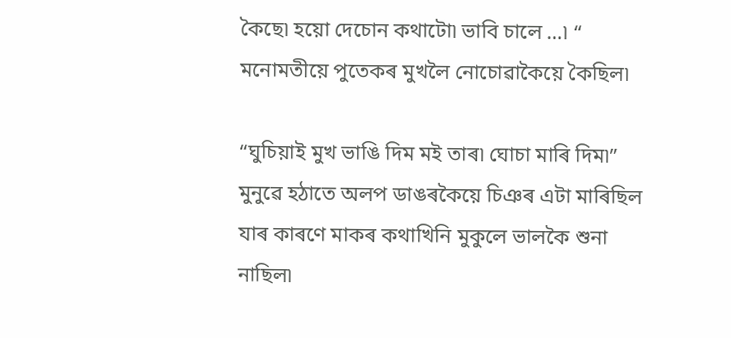কৈছে৷ হয়ো দেচোন কথাটো৷ ভাবি চালে …৷ “ মনোমতীয়ে পুতেকৰ মুখলৈ নোচোৱাকৈয়ে কৈছিল৷

“ঘুচিয়াই মুখ ভাঙি দিম মই তাৰ৷ ঘোচা মাৰি দিম৷” মুনুৱে হঠাতে অলপ ডাঙৰকৈয়ে চিঞৰ এটা মাৰিছিল যাৰ কাৰণে মাকৰ কথাখিনি মুকুলে ভালকৈ শুনা নাছিল৷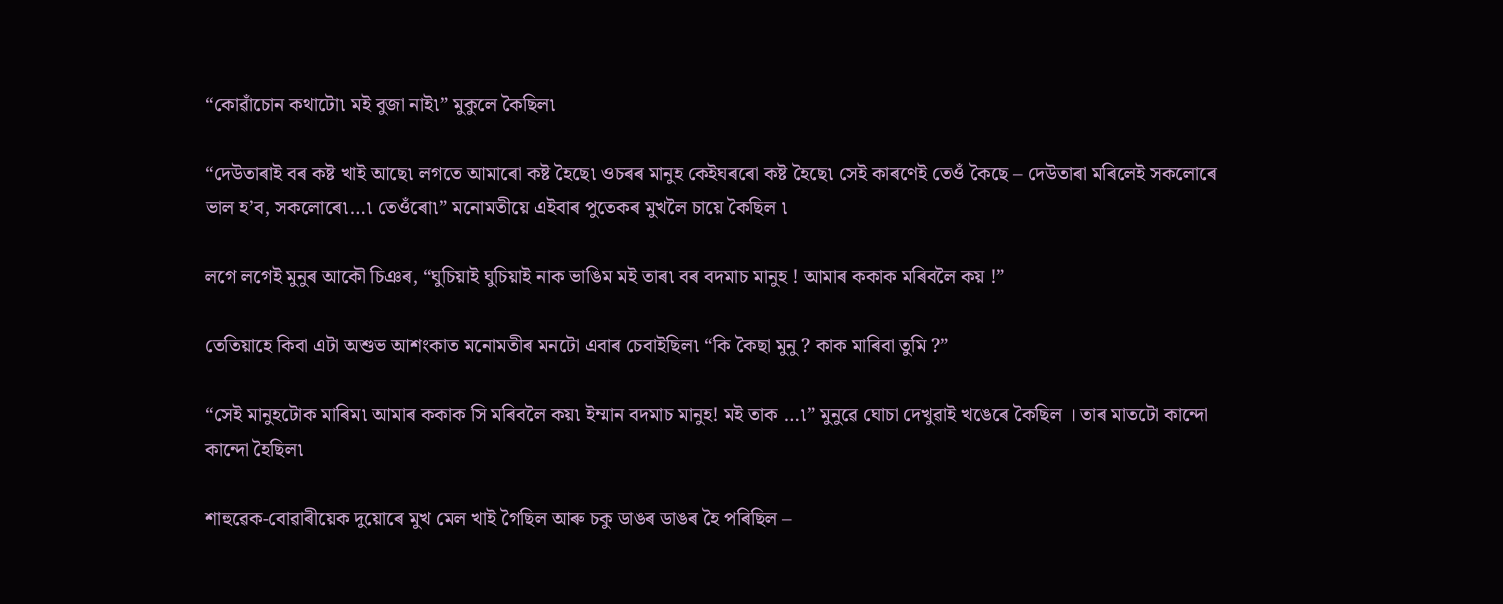“কোৱাঁচোন কথাটো৷ মই বুজা নাই৷” মুকুলে কৈছিল৷

“দেউতাৰাই বৰ কষ্ট খাই আছে৷ লগতে আমাৰো কষ্ট হৈছে৷ ওচৰৰ মানুহ কেইঘৰৰো কষ্ট হৈছে৷ সেই কাৰণেই তেওঁ কৈছে – দেউতাৰা মৰিলেই সকলোৰে ভাল হ’ব, সকলোৰে৷…৷ তেওঁৰো৷” মনোমতীয়ে এইবাৰ পুতেকৰ মুখলৈ চায়ে কৈছিল ৷

লগে লগেই মুনুৰ আকৌ চিঞৰ, “ঘুচিয়াই ঘুচিয়াই নাক ভাঙিম মই তাৰ৷ বৰ বদমাচ মানুহ ! আমাৰ ককাক মৰিবলৈ কয় !”

তেতিয়াহে কিবা এটা অশুভ আশংকাত মনোমতীৰ মনটো এবাৰ চেবাইছিল৷ “কি কৈছা মুনু ? কাক মাৰিবা তুমি ?”

“সেই মানুহটোক মাৰিম৷ আমাৰ ককাক সি মৰিবলৈ কয়৷ ইম্মান বদমাচ মানুহ! মই তাক …৷” মুনুৱে ঘোচা দেখুৱাই খঙেৰে কৈছিল । তাৰ মাতটো কান্দো কান্দো হৈছিল৷

শাহুৱেক-বোৱাৰীয়েক দুয়োৰে মুখ মেল খাই গৈছিল আৰু চকু ডাঙৰ ডাঙৰ হৈ পৰিছিল –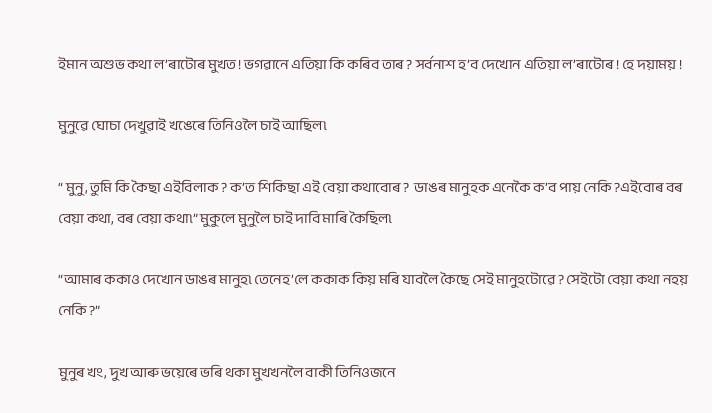ইমান অশুভ কথা ল’ৰাটোৰ মুখত ! ভগৱানে এতিয়া কি কৰিব তাৰ ? সৰ্বনাশ হ’ব দেখোন এতিয়া ল’ৰাটোৰ ! হে দয়াময় !

মুনুৱে ঘোচা দেখুৱাই খঙেৰে তিনিওলৈ চাই আছিল৷

“ মুনু, তুমি কি কৈছা এইবিলাক ? ক’ত শিকিছা এই বেয়া কথাবোৰ ?  ডাঙৰ মানুহক এনেকৈ ক’ব পায় নেকি ?এইবোৰ বৰ বেয়া কথা, বৰ বেয়া কথা৷” মুকুলে মুনুলৈ চাই দাবি মাৰি কৈছিল৷

“আমাৰ ককাও দেখোন ডাঙৰ মানুহ৷ তেনেহ’লে ককাক কিয় মৰি যাবলৈ কৈছে সেই মানুহটোৱে ? সেইটো বেয়া কথা নহয় নেকি ?”

মুনুৰ খং, দুখ আৰু ভয়েৰে ভৰি থকা মুখখনলৈ বাকী তিনিওজনে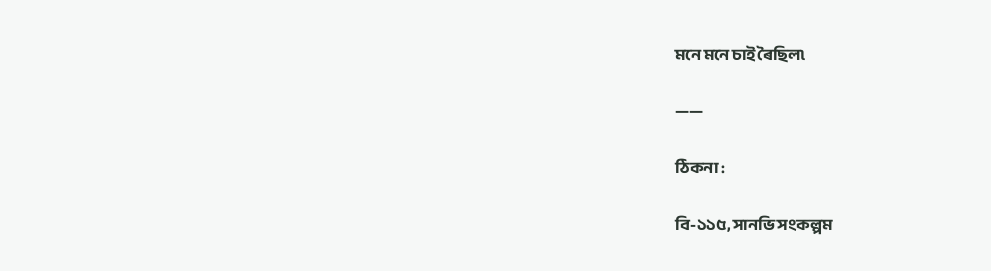মনে মনে চাই ৰৈছিল৷

——

ঠিকনা :

বি-১১৫, সানভি সংকল্পম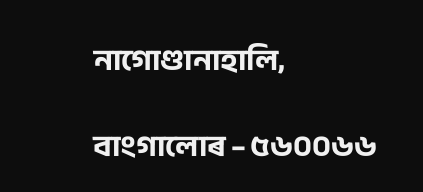নাগোণ্ডানাহালি,

বাংগালোৰ – ৫৬০০৬৬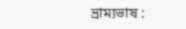ভ্ৰাম্যভাষ :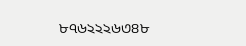৮৭৬২২২৬৩৪৮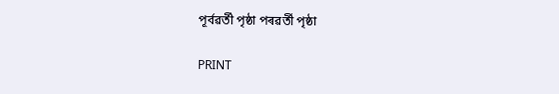পূৰ্বৱৰ্তী পৃষ্ঠা পৰৱৰ্তী পৃষ্ঠা

PRINT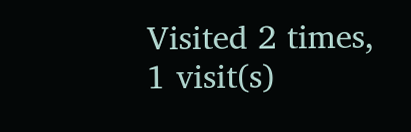Visited 2 times, 1 visit(s)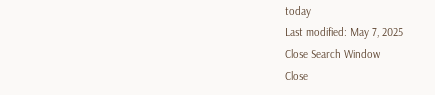today
Last modified: May 7, 2025
Close Search Window
Close